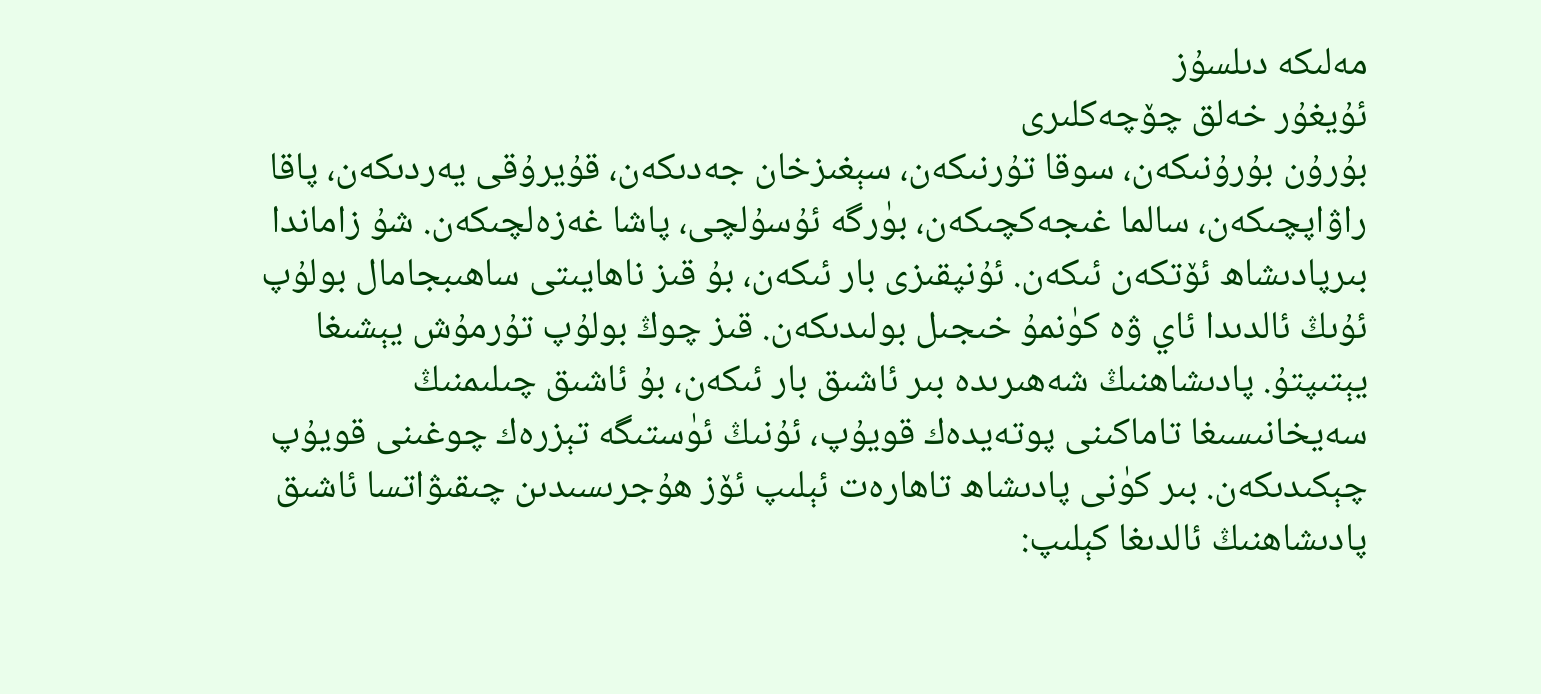مەلىكە دىلسۇز
ئۇيغۇر خەلق چۆچەكلىرى
بۇرۇن بۇرۇنىكەن، سوقا تۇرنىكەن، سېغىزخان جەدىكەن، قۇيرۇقى يەردىكەن، پاقا راۋاپچىكەن، سالما غىجەكچىكەن، بۈرگە ئۇسۇلچى، پاشا غەزەلچىكەن. شۇ زاماندا بىرپادىشاھ ئۆتكەن ئىكەن. ئۇنپقىزى بار ئىكەن، بۇ قىز ناھايىتى ساھىبجامال بولۇپ ئۇىڭ ئالدىدا ئاي ۋە كۈنمۇ خىجىل بولىدىكەن. قىز چوڭ بولۇپ تۇرمۇش يېشىغا يېتىپتۇ. پادىشاھنىڭ شەھىرىدە بىر ئاشىق بار ئىكەن، بۇ ئاشىق چىلىمنىڭ سەيخانىسىغا تاماكىنى پوتەيدەك قويۇپ، ئۇنىڭ ئۈستىگە تېزرەك چوغىنى قويۇپ چېكىدىكەن. بىر كۈنى پادىشاھ تاھارەت ئېلىپ ئۆز ھۇجرىسىدىن چىقىۋاتسا ئاشىق پادىشاھنىڭ ئالدىغا كېلىپ: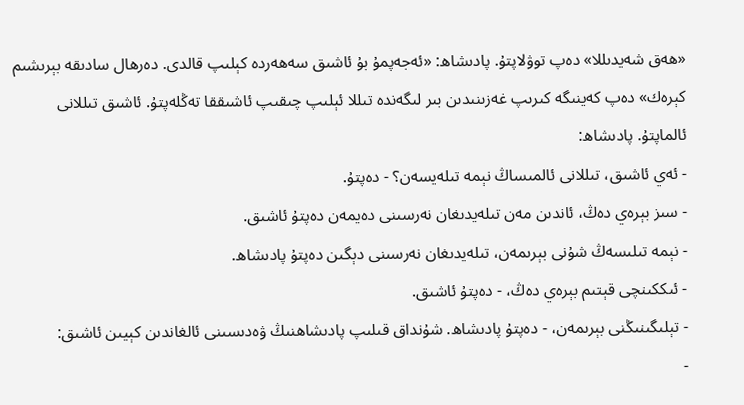«ھەق شەيدىللا» دەپ توۋلاپتۇ. پادىشاھ: «ئەجەپمۇ بۇ ئاشىق سەھەردە كېلىپ قالدى. دەرھال سادىقە بېرىشىم كېرەك» دەپ كەينىگە كىرىپ غەزىنىدىن بىر لىگەندە تىللا ئېلىپ چىقىپ ئاشىققا تەڭلەپتۇ. ئاشىق تىللانى ئالماپتۇ. پادىشاھ:
- ئەي ئاشىق، تىللانى ئالمىساڭ نېمە تىلەيسەن؟ - دەپتۇ.
- سىز بېرەي دەڭ، ئاندىن مەن تىلەيدىغان نەرسىنى دەيمەن دەپتۇ ئاشىق.
- نېمە تىلىسەڭ شۇنى بېرىمەن، تىلەيدىغان نەرسىنى دېگىن دەپتۇ پادىشاھ.
- ئىككىنچى قېتىم بېرەي دەڭ، - دەپتۇ ئاشىق.
- تېلىگىنىڭنى بېرىمەن، - دەپتۇ پادىشاھ. شۇنداق قىلىپ پادىشاھنىڭ ۋەدىسىنى ئالغاندىن كېيىن ئاشىق:
-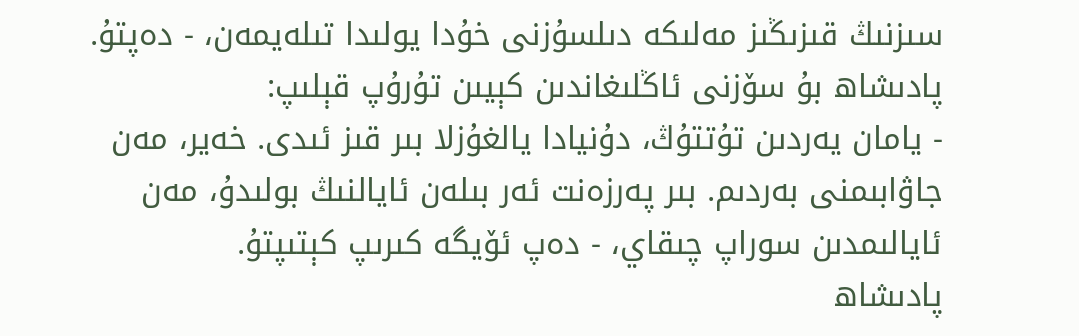سىزنىڭ قىزىڭىز مەلىكە دىلسۇزنى خۇدا يولىدا تىلەيمەن، - دەپتۇ.
پادىشاھ بۇ سۆزنى ئاڭلىغاندىن كېيىن تۇرۇپ قېلىپ:
- يامان يەردىن تۇتتۇڭ، دۇنيادا يالغۇزلا بىر قىز ئىدى. خەير، مەن جاۋابىمنى بەردىم. بىر پەرزەنت ئەر بىلەن ئايالنىڭ بولىدۇ، مەن ئايالىمدىن سوراپ چىقاي، - دەپ ئۆيگە كىرىپ كېتىپتۇ.
پادىشاھ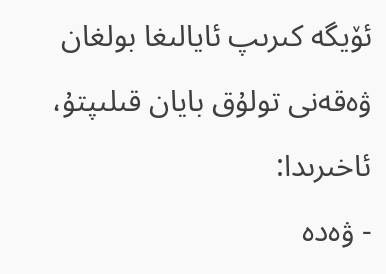ئۆيگە كىرىپ ئايالىغا بولغان ۋەقەنى تولۇق بايان قىلىپتۇ، ئاخىرىدا:
- ۋەدە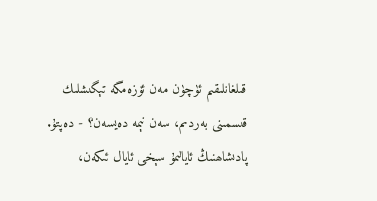قىلغانلىقىم ئۈچۈن مەن ئۆزەمگە تېگىشلىك قىسمىنى بەردىم، سەن نېمە دەيسەن؟ - دەپتۇ.
پادىشاھنىڭ ئايالىمۇ سېخى ئايال ئىكەن،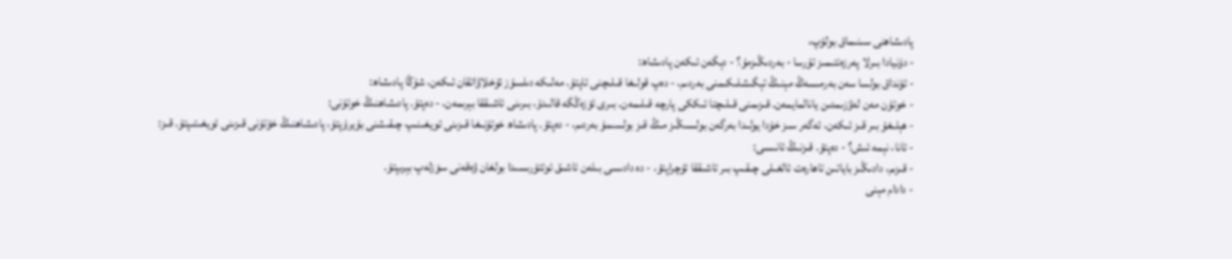پادىشاھنى سىنىماق بولۇپ،
- دۇنيادا بىرلا پەرزەنتىمىز تۇرسا - بەردىڭىزمۇ؟ - دېگەن ئىكەن پادىشاھ:
- ئۇنداق بولسا سەن بەرمىسەڭ مېنىڭ تېگىشلىكىمنى بەردىم، - دەپ قولىغا قىلىچنى ئاپتۇ. مەلىكە دىلسۇز ئۇخلاۋاتقان ئىكەن، شۇڭا پادىشاھ:
- خوتۇن مەن لەۋزىمدىن يانالمايمەن. قىزىمنى قىلىچتا ئىككى پارچە قىلىمەن. بىرى ئۆزەڭگە قالىدۇ، بىرىنى ئاشىققا بېرىمەن، - دەپتۇ. پادىشاھنىڭ خوتۇنى:
- ھېلىغۇ بىر قىز ئىكەن، ئەگەر سىز خۇدا يولىدا بەرگەن بولسىڭىز مىڭ قىز بولسىمۇ بەردىم، - دەپتۇ. پادىشاھ خوتۇنىغا قىزىنى ئويغىنىپ چىقىشنى بۇيرۇپتۇ، پادىشاھنىڭ خۇتۇنى قىزىنى ئويغىتىپتۇ. قىز:
- ئانا، نېمە ئىش؟ - دەپتۇ. قىزنىڭ ئانىسى:
- قىزىم، دادىڭىز باياتىن تاھارەت ئالغىلى چىقىپ بىر ئاشىققا ئۇچراپتۇ، - دە دادىسى بىلەن ئاشىق ئوتتۇرىسىدا بولغان ۋەقەنى سۆزلەپ بېرىپتۇ.
- دادام مېنى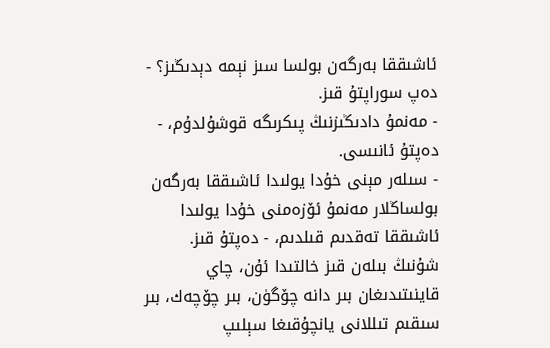ئاشىققا بەرگەن بولسا سىز نېمە دېدىڭىز؟ - دەپ سوراپتۇ قىز.
- مەنمۇ دادىڭىزنىڭ پىكرىگە قوشۇلدۇم، - دەپتۇ ئانىسى.
- سىلەر مېنى خۇدا يولىدا ئاشىققا بەرگەن بولساڭلار مەنمۇ ئۆزەمنى خۇدا يولىدا ئاشىققا تەقدىم قىلدىم، - دەپتۇ قىز.
شۇنىڭ بىلەن قىز خالتىدا ئۇن، چاي قاينىتىدىغان بىر دانە چۆگۈن، بىر چۆچەك، بىر سىقىم تىللانى يانچۇقىغا سېلىپ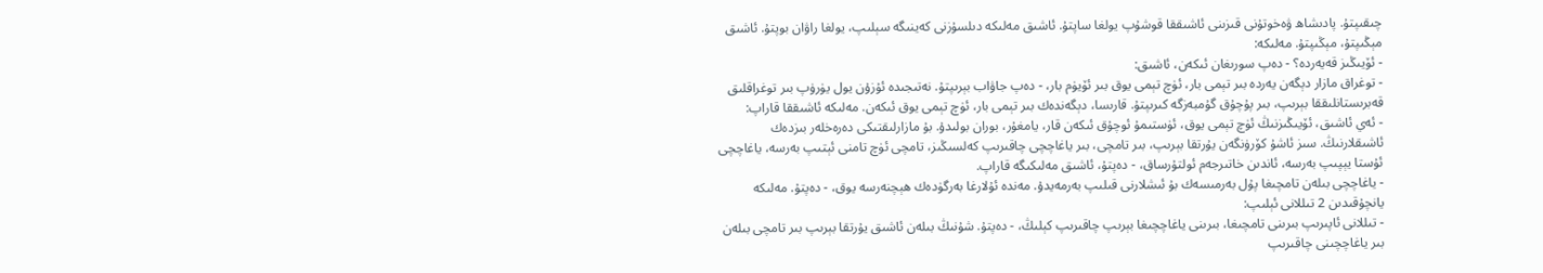چىقىپتۇ. پادىشاھ ۋەخوتۇنى قىزىنى ئاشىققا قوشۇپ يولغا ساپتۇ. ئاشىق مەلىكە دىلسۇزنى كەينىگە سېلىپ، يولغا راۋان بوپتۇ. ئاشىق مېڭىپتۇ، مېڭىپتۇ. مەلىكە:
- ئۆيىڭىز قەيەردە؟ - دەپ سورىغان ئىكەن، ئاشىق:
- توغراق مازار دېگەن يەردە بىر تېمى بار، ئۈچ تېمى يوق بىر ئۆيۈم بار، - دەپ جاۋاب بېرىپتۇ. نەتىجىدە ئۇزۇن يول يۈرۈپ بىر توغراقلىق قەبرىستانلىققا بېرىپ، بىر پۇچۇق گۇمبەزگە كىرىپتۇ. قارىسا، دېگەندەك بىر تېمى بار، ئۈچ تېمى يوق ئىكەن. مەلىكە ئاشىققا قاراپ:
- ئەي ئاشىق، ئۆيىڭىزنىڭ ئۈچ تېمى يوق، ئۈستىمۇ ئوچۇق ئىكەن قار، يامغۇر، بوران بولىدۇ. بۇ مازارلىقتىكى دەرەخلەر بىزدەك ئاشىقلارنىڭ. سىز ئاشۇ كۆرۈنگەن يۇرتقا بېرىپ، بىر تامچى، بىر ياغاچچى چاقىرىپ كەلسىڭىز، تامچى ئۈچ تامنى ئېتىپ بەرسە، ياغاچچى ئۇستا يېپىپ بەرسە، ئاندىن خاتىرجەم ئولتۇرساق، - دەپتۇ، ئاشىق مەلىكىگە قاراپ.
- ياغاچچى بىلەن تامچىغا پۇل بەرمىسەك بۇ ئىشلارنى قىلىپ بەرمەيدۇ. مەندە ئۇلارغا بەرگۈدەك ھېچنەرسە يوق، - دەپتۇ. مەلىكە يانچۇقىدىن 2 تىللانى ئېلىپ:
- تىللانى ئاپىرىپ بىرىنى تامچىغا، بىرىنى ياغاچچىغا بېرىپ چاقىرىپ كېلىڭ، - دەپتۇ. شۇنىڭ بىلەن ئاشىق يۇرتقا بېرىپ بىر تامچى بىلەن بىر ياغاچچىنى چاقىرىپ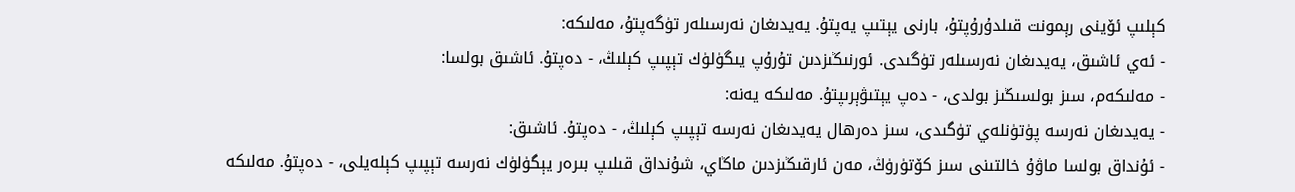كېلىپ ئۆينى رېمونت قىلدۇرۇپتۇ، بارنى يېتىپ يەپتۇ. يەيدىغان نەرسىلەر تۈگەپتۇ، مەلىكە:
- ئەي ئاشىق، يەيدىغان نەرسىلەر تۈگىدى. ئورنىڭىزدىن تۇرۇپ يىگۈلۈك تېپىپ كېلىڭ، - دەپتۇ. ئاشىق بولسا:
- مەلىكەم، سىز بولسىڭىز بولدى، - دەپ يېتىۋېرىپتۇ. مەلىكە يەنە:
- يەيدىغان نەرسە پۈتۈنلەي تۈگىدى، سىز دەرھال يەيدىغان نەرسە تېپىپ كېلىڭ، - دەپتۇ. ئاشىق:
- ئۇنداق بولسا ماۋۇ خالتىنى سىز كۆتۈرۈڭ، مەن ئارقىڭىزدىن ماڭاي، شۇنداق قىلىپ بىرەر يېگۈلۈك نەرسە تېپىپ كېلەيلى، - دەپتۇ. مەلىكە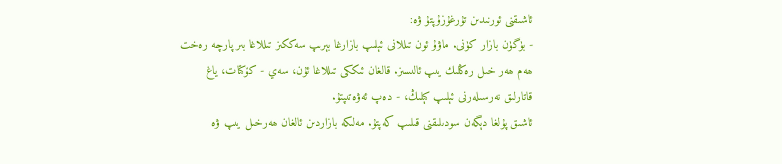ئاشىقنى ئورنىدىن تۇرغۇزۇپتۇ ۋە:
- بۈگۈن بازار كۈنى. ماۋۇ ئون تىللانى ئېلىپ بازارغا بېرىپ سەككىز تىللاغا بىر پارچە رەخت ھەم ھەر خىل رەڭلىك يىپ ئالىسىز. قالغان ئىككى تىللاغا ئۇن، سەي - كۆكتات، ياغ قاتارلىق نەرسىلەرنى ئېلىپ كېلىڭ، - دەپ ئەۋەتىپتۇ.
ئاشىق پۇلغا دېگەن سودىلىقنى قىلىپ كەپتۇ. مەلىكە بازاردىن ئالغان ھەرخىل يىپ ۋە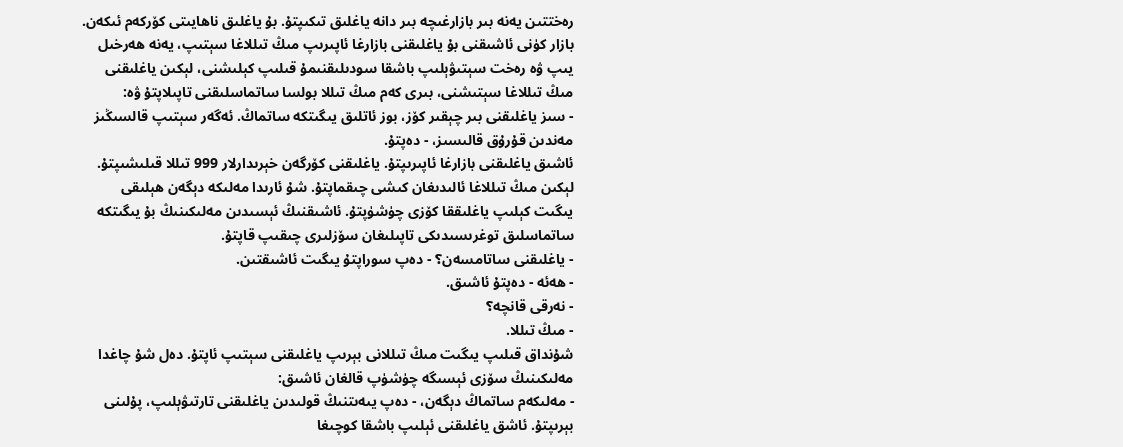رەختتىن يەنە بىر بازارغىچە بىر دانە ياغلىق تىكىپتۇ. بۇ ياغلىق ناھايىتى كۆركەم ئىكەن. بازار كۈنى ئاشىقنى بۇ ياغلىقنى بازارغا ئاپىرىپ مىڭ تىللاغا سېتىپ، يەنە ھەرخىل يىپ ۋە رەخت سېتىۋېلىپ باشقا سودىلىقنىمۇ قىلىپ كېلىشنى، لېكىن ياغلىقنى مىڭ تىللاغا سېتىشنى، بىرى كەم مىڭ تىللا بولسا ساتماسلىقنى تاپىلاپتۇ ۋە:
- سىز ياغلىقنى بىر چېقىر كۆز، بوز ئاتلىق يىگىتكە ساتماڭ. ئەگەر سېتىپ قالسىڭىز مەندىن قۇرۇق قالىسىز، - دەپتۇ.
ئاشىق ياغلىقنى بازارغا ئاپىرىپتۇ. ياغلىقنى كۆرگەن خېرىدارلار 999 تىللا قىلىشىپتۇ. لېكىن مىڭ تىللاغا ئالىدىغان كىشى چىقماپتۇ. شۇ ئارىدا مەلىكە دېگەن ھېلىقى يىگىت كېلىپ ياغلىققا كۆزى چۈشۈپتۇ. ئاشىقنىڭ ئېسىدىن مەلىكىنىڭ بۇ يىگىتكە ساتماسلىق توغرىسىدىكى تاپىلىغان سۆزلىرى چىقىپ قاپتۇ.
- ياغلىقنى ساتامسەن؟ - دەپ سوراپتۇ يىگىت ئاشىقتىن.
- ھەئە - دەپتۇ ئاشىق.
- نەرقى قانچە؟
- مىڭ تىللا.
شۇنداق قىلىپ يىگىت مىڭ تىللانى بېرىپ ياغلىقنى سېتىپ ئاپتۇ. دەل شۇ چاغدا مەلىكىنىڭ سۆزى ئېسىگە چۈشۈپ قالغان ئاشىق:
- مەلىكەم ساتماڭ دېگەن، - دەپ يىەىتنىڭ قولىدىن ياغلىقنى تارتىۋېلىپ، پۇلىنى بېرىپتۇ. ئاشق ياغلىقنى ئېلىپ باشقا كوچىغا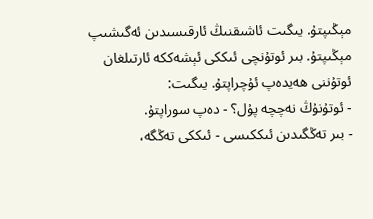مېڭىپتۇ. يىگىت ئاشىقنىڭ ئارقىسىدىن ئەگىشىپ مېڭىپتۇ. بىر ئوتۇنچى ئىككى ئېشەككە ئارتىلغان ئوتۇننى ھەيدەپ ئۇچراپتۇ. يىگىت:
- ئوتۇنۇڭ نەچچە پۇل؟ - دەپ سوراپتۇ.
- بىر تەڭگىدىن ئىككىسى - ئىككى تەڭگە،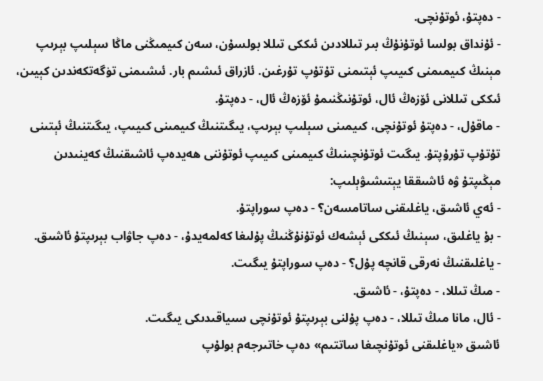- دەپتۇ، ئوتۇنچى.
- ئۇنداق بولسا ئوتۇنۇڭ بىر تىللادىن ئىككى تىللا بولسۇن، سەن كىيمىڭنى ماڭا سېلىپ بېرىپ مېنىڭ كىيمىمنى كىيىپ ئېتىمنى تۇتۇپ تۇرغىن. ئازراق ئىشىم بار. ئىشىمنى تۈگەتكەندىن كېيىن، ئىككى تىللانى ئۆزەڭ ئال، ئوتۇنىڭنىمۇ ئۆزەڭ ئال، - دەپتۇ.
- ماقۇل، - دەپتۇ ئوتۇنچى، كىيمىنى سېلىپ بېرىپ، يىگىتنىڭ كىيمىنى كىيىپ، يىگىتنىڭ ئېتىنى تۇتۇپ تۇرۇپتۇ. يىگىت ئوتۇنچىنىڭ كىيمىنى كىيىپ ئوتۇننى ھەيدەپ ئاشىقنىڭ كەينىدىن مېڭىپتۇ ۋە ئاشىققا يېتىشىۋېلىپ:
- ئەي ئاشىق، ياغلىقنى ساتامسەن؟ - دەپ سوراپتۇ.
- بۇ ياغلىق، سېنىڭ ئىككى ئېشەك ئوتۇنۇڭنىڭ پۇلىغا كەلمەيدۇ، - دەپ جاۋاب بېرىپتۇ ئاشىق.
- ياغلىقنىڭ نەرقى قانچە پۇل؟ - دەپ سوراپتۇ يىگىت.
- مىڭ تىللا، - دەپتۇ، - ئاشىق.
- ئال، مانا مىڭ تىللا، - دەپ پۇلنى بېرىپتۇ ئوتۇنچى سىياقىدىكى يىگىت.
ئاشىق «ياغلىقنى ئوتۇنچىغا ساتتىم» دەپ خاتىرجەم بولۇپ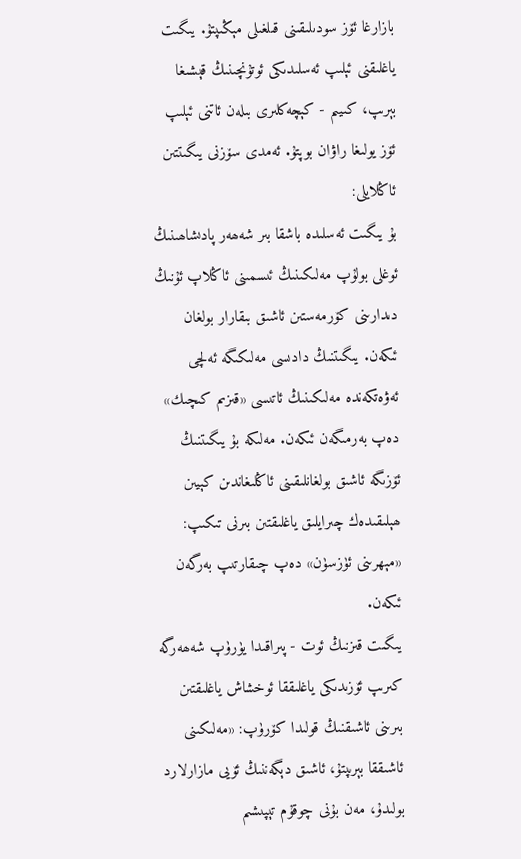بازارغا ئۆز سودىلىقىنى قىلغىلى مېڭىپتۇ. يىگىت ياغلىقنى ئېلىپ ئەسلىدىكى ئوتۇنچىنىڭ قېشىغا بېرىپ، كىيىم - كېچەكلىرى بىلەن ئاتنى ئېلىپ ئۆز يولىغا راۋان بوپتۇ. ئەمدى سۆزنى يىگىتتىن ئاڭلايلى:
بۇ يىگىت ئەسلىدە باشقا بىر شەھەر پادىشاھىنىڭ ئوغلى بولۇپ مەلىكىنىڭ ئىسمىنى ئاڭلاپ ئۇنىڭ دىدارىنى كۆرمەستىن ئاشىق بىقارار بولغان ئىكەن. يىگىتنىڭ دادىسى مەلىكىگە ئەلچى ئەۋەتكەندە مەلىكىنىڭ ئاتىسى «قىزىم كىچىك» دەپ بەرمىگەن ئىكەن. مەلىكە بۇ يىگىتنىڭ ئۆزىگە ئاشىق بولغانلىقىنى ئاڭلىغاندىن كېيىن ھېلىقىدەك چىرايلىق ياغلىقتىن بىرنى تىكىپ: «مېھرىنى ئۈزسۈن» دەپ چىقارتىپ بەرگەن ئىكەن.
يىگىت قىزنىڭ ئوت - پىراقىدا يۈرۈپ شەھەرگە كىرىپ ئۆزىدىكى ياغلىققا ئوخشاش ياغلىقتىن بىرىنى ئاشىقنىڭ قولىدا كۆرۈپ: «مەلىكىنى ئاشىققا بېرىپتۇ، ئاشىق دېگەننىڭ ئۆيى مازارلارد بولىدۇ، مەن بۇنى چوقۇم تېپىشىم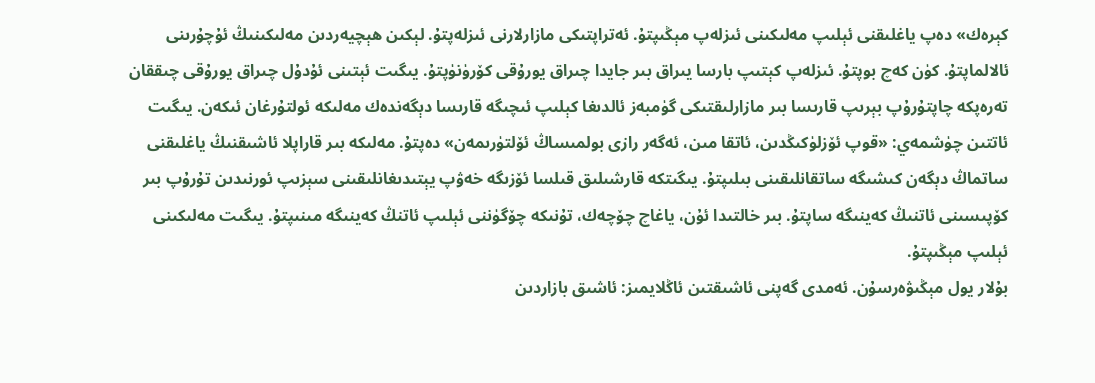كېرەك» دەپ ياغلىقنى ئېلىپ مەلىكىنى ئىزلەپ مېڭىپتۇ. ئەتراپتىكى مازارلارنى ئىزلەپتۇ. لېكىن ھېچيەردىن مەلىكىنىڭ ئۇچۇرىنى ئالالماپتۇ. كۈن كەچ بوپتۇ. ئىزلەپ كېتىپ بارسا يىراق بىر جايدا چىراق يورۇقى كۆرۈنۈپتۇ. يىگىت ئېتىنى ئۇدۇل چىراق يورۇقى چىققان تەرەپكە چاپتۇرۇپ بېرىپ قارىسا بىر مازارلىقتىكى گۈمبەز ئالدىغا كېلىپ ئىچىگە قارىسا دېگەندەك مەلىكە ئولتۇرغان ئىكەن. يىگىت ئاتتىن چۈشمەي: «قوپ ئۆزلۈكىڭدىن، ئاتقا مىن، ئەگەر رازى بولمىساڭ ئۆلتۈرىمەن» دەپتۇ. مەلىكە بىر قاراپلا ئاشىقنىڭ ياغلىقنى ساتماڭ دېگەن كىشىگە ساتقانلىقىنى بىلىپتۇ. يىگىتكە قارشىلىق قىلسا ئۆزىگە خەۋپ يېتىدىغانلىقىنى سېزىپ ئورنىدىن تۇرۇپ بىر كۆپىسىنى ئاتنىڭ كەينىگە ساپتۇ. بىر خالتىدا ئۇن، ياغاچ چۆچەك، تۇنىكە چۆگۈننى ئېلىپ ئاتنڭ كەينىگە مىنىپتۇ. يىگىت مەلىكىنى ئېلىپ مېڭىپتۇ.
بۇلار يول مېڭىۋەرسۇن. ئەمدى گەپنى ئاشىقتىن ئاڭلايمىز: ئاشىق بازاردىن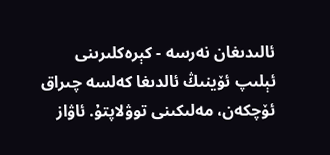ئالىدىغان نەرسە - كېرەكلىرىنى ئېلىپ ئۆينىڭ ئالدىغا كەلسە چىراق ئۆچكەن، مەلىكىنى توۋلاپتۇ. ئاۋاز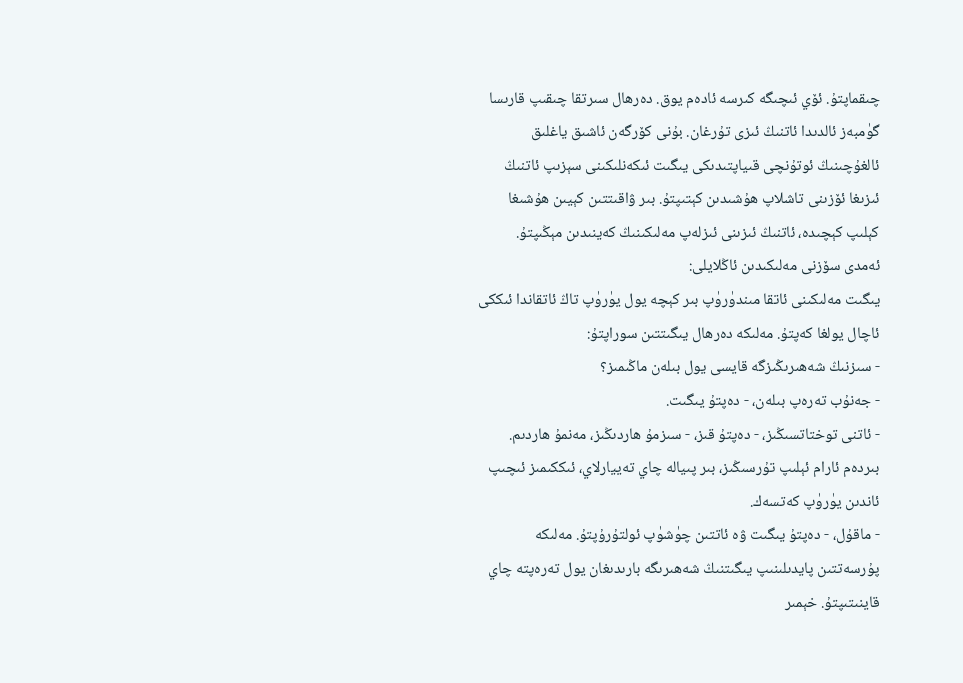چىقماپتۇ. ئۆي ئىچىگە كىرسە ئادەم يوق. دەرھال سىرتقا چىقىپ قارىسا گۈمبەز ئالدىدا ئاتنىڭ ئىزى تۇرغان. بۇنى كۆرگەن ئاشىق ياغلىق ئالغۇچىنىڭ ئوتۇنچى قىياپتىدىكى يىگىت ئىكەنلىكىنى سېزىپ ئاتنىڭ ئىزىغا ئۆزىنى تاشلاپ ھۇشىدىن كېتىپتۇ. بىر ۋاقىتتىن كېيىن ھۇشىغا كېلىپ كېچىدە، ئاتنىڭ ئىزىنى ئىزلەپ مەلىكىنىڭ كەينىدىن مېڭىپتۇ.
ئەمدى سۆزنى مەلىكىدىن ئاڭلايلى:
يىگىت مەلىكىنى ئاتقا مىندۈرۈپ بىر كېچە يول يۈرۈپ تاڭ ئاتقاندا ئىككى ئاچال يولغا كەپتۇ. مەلىكە دەرھال يىگىتتىن سوراپتۇ:
- سىزنىڭ شەھىرىڭىزگە قايسى يول بىلەن ماڭىمىز؟
- جەنۇب تەرەپ بىلەن، - دەپتۇ يىگىت.
- ئاتنى توختاتسىڭىز، - دەپتۇ قىز، - سىزمۇ ھاردىڭىز، مەنمۇ ھاردىم. بىردەم ئارام ئېلىپ تۇرسىڭىز، بىر پىيالە چاي تەييارلاي، ئىككىمىز ئىچىپ ئاندىن يۈرۈپ كەتسەك.
- ماقۇل، - دەپتۇ يىگىت ۋە ئاتتىن چۈشۈپ ئولتۇرۇپتۇ. مەلىكە پۇرسەتتىن پايدىلىنىپ يىگىتنىڭ شەھىرىگە بارىدىغان يول تەرەپتە چاي قاينىتىپتۇ. خېمىر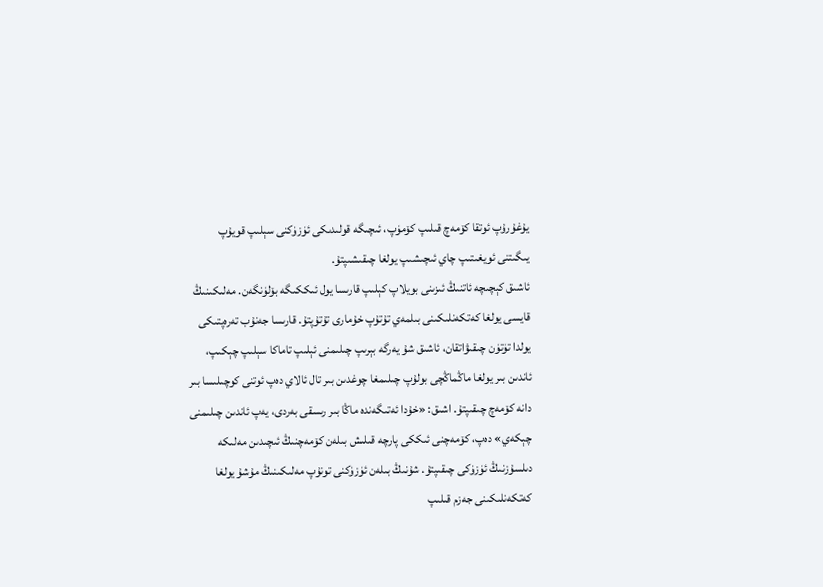يۇغۇرۇپ ئوتقا كۆمەچ قىلىپ كۆمۈپ، ئىچىگە قولىدىكى ئۈزۈكنى سېلىپ قويۇپ يىگىتنى ئويغىتىپ چاي ئىچىشىپ يولغا چىقىشىپتۇ.
ئاشىق كېچىچە ئاتنىڭ ئىزىنى بويلاپ كېلىپ قارىسا يول ئىككىگە بۆلۈنگەن. مەلىكىنىڭ قايسى يولغا كەتكەنلىكىنى بىلمەي تۇتۇپ خۇمارى تۇتۇپتۇ. قارىسا جەنۇب تەرەپتىكى يولدا تۈتۈن چىقىۋاتقان، ئاشىق شۇ يەرگە بېرىپ چىلىمنى ئېلىپ تاماكا سېلىپ چېكىپ، ئاندىن بىر يولغا ماڭماڭچى بولۇپ چىلىمغا چوغدىن بىر تال ئالاي دەپ ئوتنى كوچىلىسا بىر دانە كۆمەچ چىقىپتۇ. اشىق: «خۇدا ئەتىگەندە ماڭا بىر رىسقى بەردى، يەپ ئاندىن چىلىمنى چېكەي» دەپ، كۆمەچنى ئىككى پارچە قىلىش بىلەن كۆمەچنىڭ ئىچىدىن مەلىكە دىلسۇزنىڭ ئۈزۈكى چىقىپتۇ. شۇنىڭ بىلەن ئۈزۈكنى تونۇپ مەلىكىنىڭ مۇشۇ يولغا كەتكەنلىكىنى جەزم قىلىپ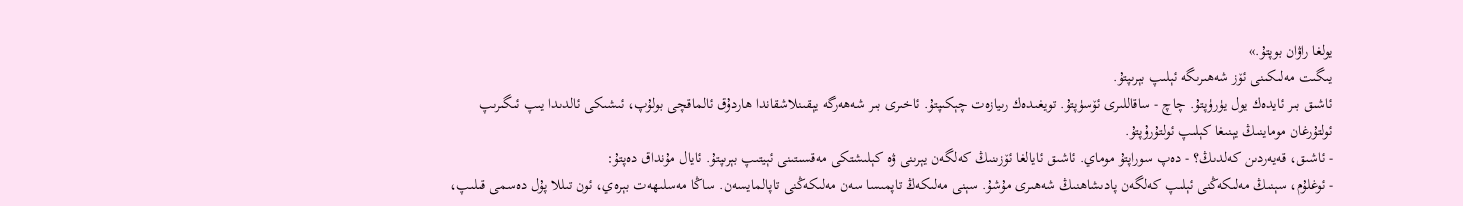يولغا راۋان بوپتۇ.»
يىگىت مەلىكىنى ئۆز شەھىرىگە ئېلىپ بېرىپتۇ.
ئاشىق بىر ئايدەك يول يۈرۈپتۇ. چاچ - ساقاللىرى ئۆسۈپتۇ. تويغىدەك رىيازەت چېكىپتۇ. ئاخىرى بىر شەھەرگە يېقىنلاشقاندا ھاردۇق ئالماقچى بولۇپ، ئىشىكى ئالدىدا يىپ ئىگىرىپ ئولتۇرغان موماينىڭ يېنىغا كېلىپ ئولتۇرۇپتۇ.
- ئاشىق، قەيەردىن كەلدىڭ؟ - دەپ سوراپتۇ موماي. ئاشىق ئايالغا ئۆزىنىڭ كەلگەن يېرىنى ۋە كېلىشتكى مەقسىتىنى ئېيتىپ بېرىپتۇ. ئايال مۇنداق دەپتۇ:
- ئوغلۇم، سېنىڭ مەلىكەڭنى ئېلىپ كەلگەن پادىشاھنىڭ شەھىرى مۇشۇ. سېنى مەلىكەڭ تاپمىسا سەن مەلىكەڭنى تاپالمايسەن. ساڭا مەسلىھەت بېرەي، ئون تىللا پۇل دەسمى قىلىپ،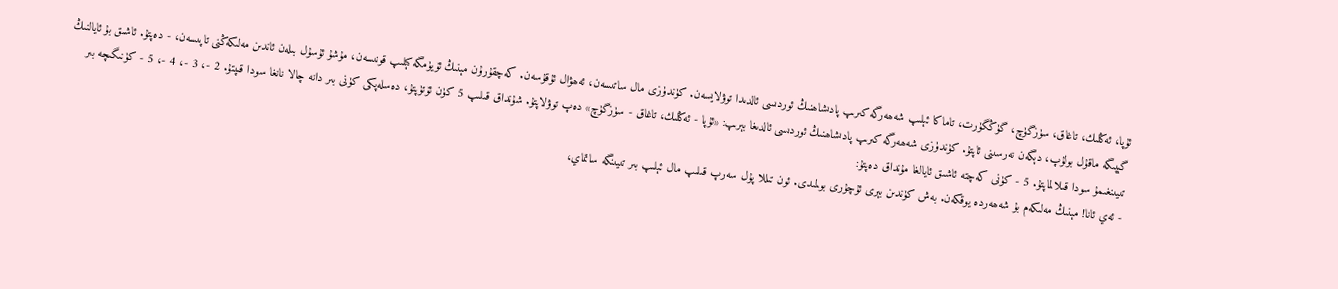ئۇپا، ئەڭلىك، تاغاق، سۈزگۈچ، گۈڭگۈرت، تاماكا ئېلىپ شەھەرگە كىرىپ پادىشاھنىڭ ئوردىسى ئالدىدا توۋلايسەن. كۈندۈزى مال ساتىسەن، ئەھۋال ئۇقۇسەن. كەچقۇرۇن مېنىڭ ئۆيۈمگە كېلىپ قونىسەن، مۇشۇ ئۇسۇل بىلەن ئاندىن مەلىكەڭنى تاپىسەن، - دەپتۇ. ئاشىق بۇ ئايالنىڭ گېپىگە ماقۇل بولۇپ، دېگەن نەرسىنى ئاپتۇ. كۈندۈزى شەھەرگە كىرىپ پادىشاھنىڭ ئوردىسى ئالدىغا بېرىپ: «ئۇپا - ئەڭلىك، تاغاق - سۈزگۈچ» دەپ توۋلاپتۇ. شۇنداق قىلىپ 5 كۈن ئۆتۈپتۇ، دەسلەپكى كۈنى بىر دانە چالا نانغا سودا قىپتۇ. 2 -، 3 -، 4 -، 5 - كۈنىگىچە بىر تىيىنغىمۇ سودا قىلالماپتۇ. 5 - كۈنى كەچتە ئاشىق ئايالغا مۇنداق دەپتۇ:
- ئەي ئانا! مېنىڭ مەلىكەم بۇ شەھەردە يوقكەن. بەش كۈندىن بېرى ئۇچۇرى بولمىدى. ئون تىللا پۇل سەرپ قىلىپ مال ئېلىپ بىر تىيىنگە ساتماي،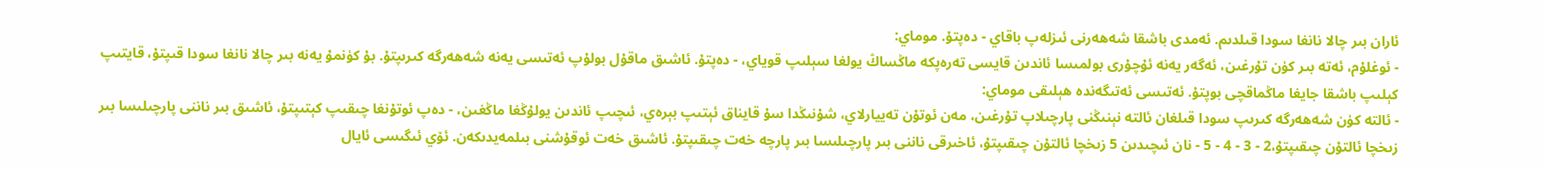ئاران بىر چالا نانغا سودا قىلدىم. ئەمدى باشقا شەھەرنى ئىزلەپ باقاي - دەپتۇ. موماي:
- ئوغلۇم، ئەتە بىر كۈن تۇرغىن، ئەگەر يەنە ئۇچۇرى بولمىسا ئاندىن قايسى تەرەپكە ماڭساڭ يولغا سېلىپ قوياي، - دەپتۇ. ئاشىق ماقۇل بولۇپ ئەتىسى يەنە شەھەرگە كىرىپتۇ. بۇ كۈنمۇ يەنە بىر چالا نانغا سودا قىپتۇ، قايتىپ كېلىپ باشقا جايغا ماڭماقچى بوپتۇ. ئەتىسى ئەتىگەندە ھېلىقى موماي:
- ئالتە كۈن شەھەرگە كىرىپ سودا قىلغان ئالتە نېنىڭنى پارچىلاپ تۇرغىن، مەن ئوتۇن تەييارلاي، شۇنىڭدا سۇ قايناق ئېتىپ بېرەي، ئىچىپ ئاندىن يولۇڭغا ماڭغىن، - دەپ ئوتۇنغا چىقىپ كېتىپتۇ، ئاشىق بىر ناننى پارچىلىسا بىر زىخچا ئالتۇن چىقىپتۇ،2 - 3 - 4 - 5 - نان ئىچىدىن 5 زىخچا ئالتۇن چىقىپتۇ، ئاخىرقى ناننى بىر پارچىلىسا بىر پارچە خەت چىقىپتۇ. ئاشىق خەت ئوقۇشنى بىلمەيدىكەن. ئۆي ئىگىسى ئايال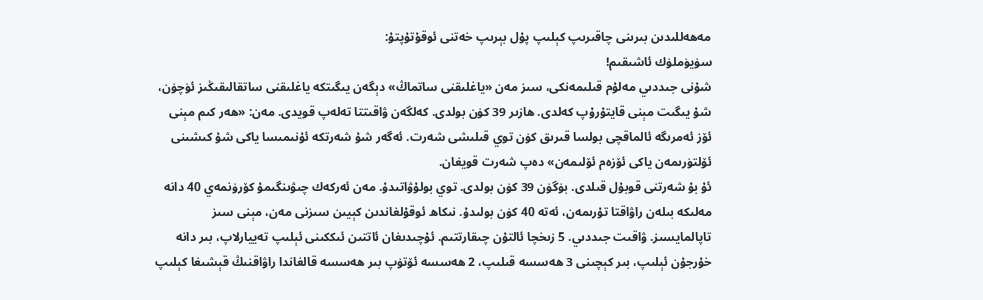مەھەللىدىن بىرىنى چاقىرىپ كېلىپ پۇل بېرىپ خەتنى ئوقۇتۇپتۇ:
سۈيۈملۈك ئاشىقىم!
شۇنى جىددىي مەلۇم قىلىمەنكى، سىز مەن «ياغلىقنى ساتماڭ» دېگەن يىگىتكە ياغلىقنى ساتقالىقىڭىز ئۈچۈن، شۇ يىگىت مېنى قايتۇرۇپ كەلدى. ھازىر 39 كۈن بولدى. كەلگەن ۋاقىتتا تەلەپ قويدى. مەن: «ھەر كىم مېنى ئۆز ئەمرىگە ئالماقچى بولسا قىرىق كۈن توي قىلىشى شەرت. ئەگەر شۇ شەرتكە ئۇنىمىسا ياكى شۇ كىشىنى ئۆلتۈرىمەن ياكى ئۆزەم ئۆلىمەن» دەپ شەرت قويغان.
ئۇ بۇ شەرتنى قوبۇل قىلدى. بۈگۈن 39 كۈن بولدى. توي بولۇۋاتىدۇ. مەن ئەركەك چىۋىنگىمۇ كۆرۈنمەي 40 دانە مەلىكە بىلەن راۋاقتا تۇرىمەن، ئەتە 40 كۈن بولىدۇ. نىكاھ ئوقۇلغاندىن كېيىن سىزنى مەن، مېنى سىز تاپالمايسىز. ۋاقىت جىددىي. 5 زىخچا ئالتۇن چىقارتتىم. ئۇچىدىغان ئاتتىن ئىككىنى ئېلىپ تەييارلاپ، بىر دانە خۇرجۇن ئېلىپ، بىر كېچىنى 3 ھەسسە قىلىپ، 2 ھەسسە ئۆتۈپ بىر ھەسسە قالغاندا راۋاقنىڭ قېشىغا كېلىپ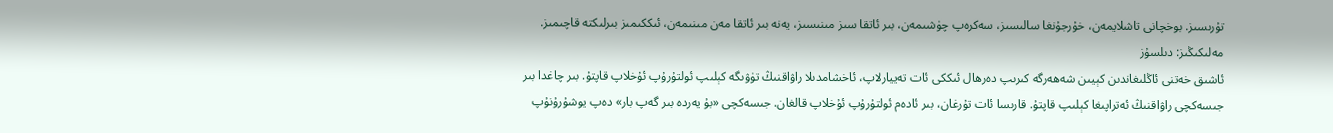تۇرىسىز. بوخچانى تاشلايمەن، خۇرجۇنغا سالىسىز، سەكرەپ چۈشىمەن، بىر ئاتقا سىز مىنىسىز، يەنە بىر ئاتقا مەن مىنىمەن، ئىككىمىز بىرلىكتە قاچىمىز.
مەلىكىڭىز: دىلسۇز
ئاشىق خەتنى ئاڭلىغاندىن كېيىن شەھەرگە كىرىپ دەرھال ئىككى ئات تەييارلاپ، ئاخشامدىلا راۋاقنىڭ تۈۋىگە كېلىپ ئولتۇرۇپ ئۇخلاپ قاپتۇ. بىر چاغدا بىر جىسەكچى راۋاقنىڭ ئەتراپىغا كېلىپ قاپتۇ. قارىسا ئات تۇرغان، بىر ئادەم ئولتۇرۇپ ئۇخلاپ قالغان. جىسەكچى «بۇ يەردە بىر گەپ بار» دەپ يوشۇرۇنۇپ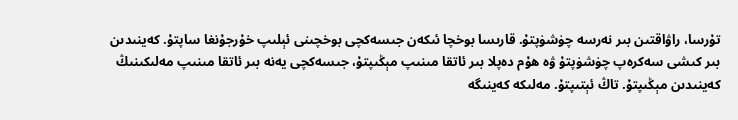تۇرسا، راۋاقتىن بىر نەرسە چۈشۈپتۇ. قارىسا بوخچا ئىكەن جىسەكچى بوخچىنى ئېلىپ خۇرجۇنغا ساپتۇ. كەينىدىن بىر كىشى سەكرەپ چۈشۈپتۇ ۋە ھۇم دەپلا بىر ئاتقا مىنىپ مېڭىپتۇ، جىسەكچى يەنە بىر ئاتقا مىنىپ مەلىكىنىڭ كەينىدىن مېڭىپتۇ. تاڭ ئېتىپتۇ. مەلىكە كەينىگە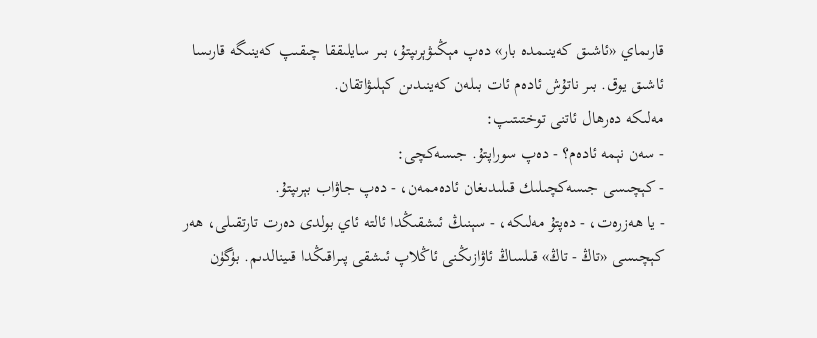قارىماي «ئاشىق كەينىمدە بار» دەپ مېڭىۋېرىپتۇ، بىر سايلىققا چىقىپ كەينىگە قارىسا ئاشىق يوق. بىر ناتۇش ئادەم ئات بىلەن كەينىدىن كېلىۋاتقان.
مەلىكە دەرھال ئاتنى توختىتىپ:
- سەن نېمە ئادەم؟ - دەپ سوراپتۇ. جىسەكچى:
- كېچىسى جىسەكچىلىك قىلىدىغان ئادەممەن، - دەپ جاۋاب بېرىپتۇ.
- يا ھەزرەت، - دەپتۇ مەلىكە، - سېنىڭ ئىشقىڭدا ئالتە ئاي بولدى دەرت تارتقىلى، ھەر كېچىسى «تاڭ - تاڭ» قىلساڭ ئاۋازىڭنى ئاڭلاپ ئىشقى پىراقىڭدا قىينالدىم. بۈگۈن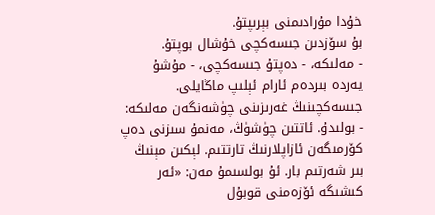خۇدا مۇرادىمنى بېرىپتۇ.
بۇ سۆزدىن جىسەكچى خۇشال بوپتۇ.
- مەلىكە، - دەپتۇ جىسەكچى، - مۇشۇ يەردە بىردەم ئارام ئېلىپ ماڭايلى.
جىسەكچىنىڭ غەرىزىنى چۈشەنگەن مەلىكە:
- بولىدۇ. ئاتتىن چۈشۈڭ، مەنمۇ سىزنى دەپ كۆرمىگەن ئازاپلارنىڭ تارتتىم. لېكىن مېنىڭ بىر شەرتىم بار. ئۇ بولسىمۇ مەن: «ئەر كىشىگە ئۆزەمنى قوبۇل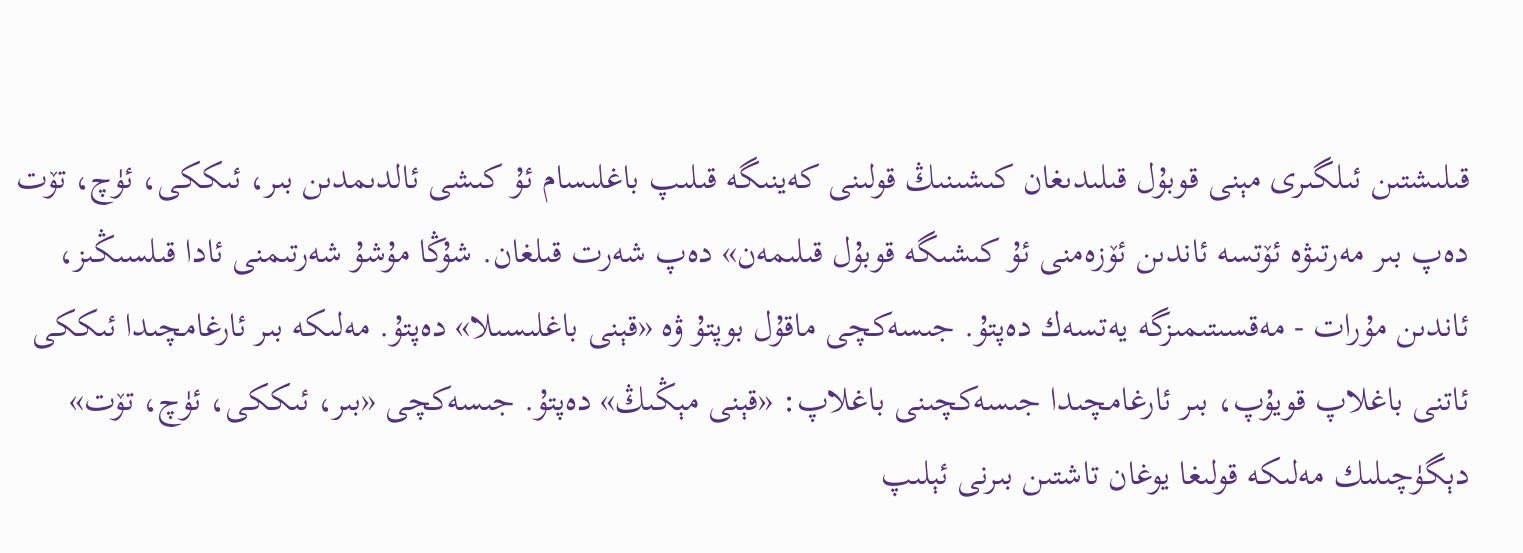قىلىشتىن ئىلگىرى مېنى قوبۇل قىلىدىغان كىشىنىڭ قولىنى كەينىگە قىلىپ باغلىسام ئۇ كىشى ئالدىمدىن بىر، ئىككى، ئۈچ، تۆت دەپ بىر مەرتىۋە ئۆتسە ئاندىن ئۆزەمنى ئۇ كىشىگە قوبۇل قىلىمەن» دەپ شەرت قىلغان. شۇڭا مۇشۇ شەرتىمنى ئادا قىلسىڭىز، ئاندىن مۇرات - مەقسىتىمىزگە يەتسەك دەپتۇ. جىسەكچى ماقۇل بوپتۇ ۋە «قېنى باغلىسىلا» دەپتۇ. مەلىكە بىر ئارغامچىدا ئىككى ئاتنى باغلاپ قويۇپ، بىر ئارغامچىدا جىسەكچىنى باغلاپ: «قېنى مېڭىڭ» دەپتۇ. جىسەكچى «بىر، ئىككى، ئۈچ، تۆت» دېگۈچىلىك مەلىكە قولىغا يوغان تاشتىن بىرنى ئېلىپ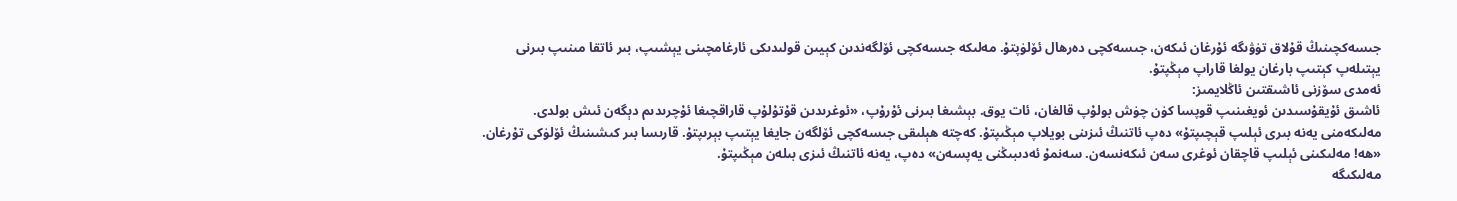جىسەكچىنىڭ قۇلاق تۈۋىگە ئۇرغان ئىكەن، جىسەكچى دەرھال ئۆلۈپتۇ. مەلىكە جىسەكچى ئۆلگەندىن كېيىن قولىدىكى ئارغامچىنى يېشىپ، بىر ئاتقا مىنىپ بىرنى يېتىلەپ كېتىپ بارغان يولغا قاراپ مېڭپتۇ.
ئەمدى سۆزنى ئاشىقتىن ئاڭلايمىز:
ئاشىق ئۇيقۇسىدىن ئويغىنىپ قوپسا كۈن چۈش بولۇپ قالغان، ئات يوق. بېشىغا بىرنى ئۇرۇپ، «ئوغرىدىن قۇتۇلۇپ قاراقچىغا ئۇچرىدىم دېگەن ئىش بولدى. مەلىكەمنى يەنە بىرى ئېلىپ قېچىپتۇ» دەپ ئاتنىڭ ئىزىنى بويلاپ مېڭىپتۇ. كەچتە ھېلىقى جىسەكچى ئۆلگەن جايغا يېتىپ بېرىپتۇ. قارىسا بىر كىشىنىڭ ئۆلۈكى تۇرغان. «ھە! مەلىكىنى ئېلىپ قاچقان ئوغرى سەن ئىكەنسەن. سەنمۇ ئەدىبىڭنى يەپسەن» دەپ، يەنە ئاتنىڭ ئىزى بىلەن مېڭىپتۇ.
مەلىكىگە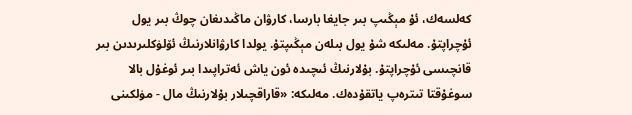كەلسەك، ئۇ مېڭىپ بىر جايغا بارسا، كارۋان ماڭىدىغان چوڭ بىر يول ئۇچراپتۇ. مەلىكە شۇ يول بىلەن مېڭىپتۇ. يولدا كارۋانلارنىڭ ئۆلۈكلىرىدىن بىر قانچىسى ئۇچراپتۇ. بۇلارنىڭ ئىچىدە ئون ياش ئەتراپىدا بىر ئوغۇل بالا سوغۇقتا تىترەپ ياتقۇدەك. مەلىكە: «قاراقچىلار بۇلارنىڭ مال - مۈلكىنى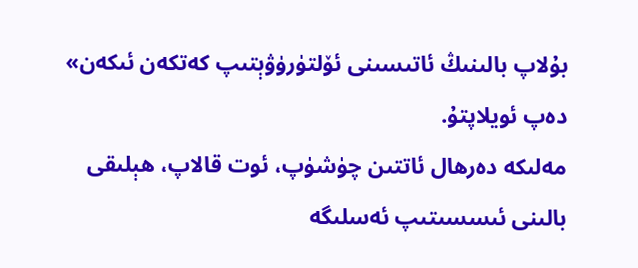بۇلاپ بالىنىڭ ئاتىسىنى ئۆلتۈرۈۋېتىپ كەتكەن ئىكەن» دەپ ئويلاپتۇ.
مەلىكە دەرھال ئاتتىن چۈشۈپ، ئوت قالاپ، ھېلىقى بالىنى ئىسسىتىپ ئەسلىگە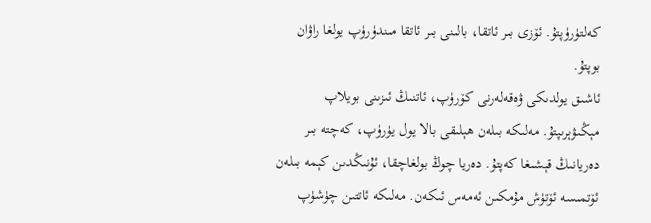كەلتۈرۈپتۇ. ئۆزى بىر ئاتقا، بالىنى بىر ئاتقا مىندۈرۈپ يولغا راۋان بوپتۇ.
ئاشىق يولدىكى ۋەقەلەرنى كۆرۈپ، ئاتنىڭ ئىزىنى بويلاپ مېڭىۋېرىپتۇ. مەلىكە بىلەن ھېلىقى بالا يول يۈرۈپ، كەچتە بىر دەريانىڭ قېشىغا كەپتۇ. دەريا چوڭ بولغاچقا، ئۇنىڭدىن كېمە بىلەن ئۆتمىسە ئۆتۈش مۇمكىن ئەمەس ئىكەن. مەلىكە ئاتتىن چۈشۈپ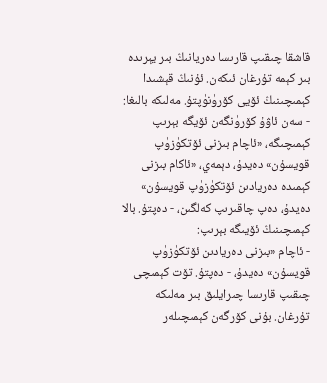قاشقا چىقىپ قارىسا دەريانىڭ بىر يېرىدە بىر كېمە تۇرغان ئىكەن. ئۇنىڭ قېشىدا كېمىچىنىڭ ئۆيى كۆرۈنۈپتۇ. مەلىكە بالىغا:
- سەن ئاۋۇ كۆرۈنگەن ئۆيگە بېرىپ كېمىچىگە، «ئاچام بىزنى ئۆتكۈزۈپ قويسۇن» دەيدۇ، دېمەي، «ئاكام بىزنى كېمىدە دەريادىن ئۆتكۈزۈپ قويسۇن» دەيدۇ، دەپ چاقىرىپ كەلگىن، - دەپتۇ. بالا كېمىچىنىڭ ئۆيىگە بېرىپ:
- ئاچام «بىزنى دەريادىن ئۆتكۈزۈپ قويسۇن» دەيدۇ، - دەپتۇ. تۆت كېمىچى چىقىپ قارىسا چىرايلىق بىر مەلىكە تۇرغان. بۇنى كۆرگەن كېمىچىلەر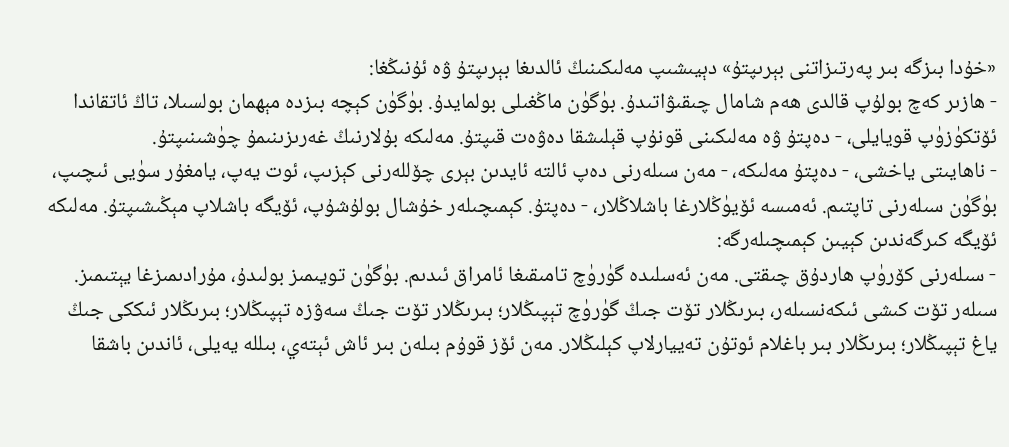«خۇدا بىزگە بىر پەرتىزاتنى بېرىپتۇ» دېيىشىپ مەلىكىنىڭ ئالدىغا بېرىپتۇ ۋە ئۇنىڭغا:
- ھازىر كەچ بولۇپ قالدى ھەم شامال چىقىۋاتىدۇ. بۈگۈن ماڭغىلى بولمايدۇ. بۈگۈن كېچە بىزدە مېھمان بولسىلا، تاڭ ئاتقاندا ئۆتكۈزۈپ قويايلى، - دەپتۇ ۋە مەلىكىنى قونۇپ قېلىشقا دەۋەت قىپتۇ. مەلىكە بۇلارنىڭ غەرىزىنىمۇ چۈشىنىپتۇ.
- ناھايىتى ياخشى، - دەپتۇ مەلىكە، - مەن سىلەرنى دەپ ئالتە ئايدىن بېرى چۆللەرنى كېزىپ، ئوت يەپ، يامغۇر سۈيى ئىچىپ، بۈگۈن سىلەرنى تاپتىم. ئەمىسە ئۆيۈڭلارغا باشلاڭلار، - دەپتۇ. كېمىچىلەر خۇشال بولۇشۇپ، ئۆيگە باشلاپ مېڭىشىپتۇ. مەلىكە ئۆيگە كىرگەندىن كېيىن كېمىچىلەرگە:
- سىلەرنى كۆرۈپ ھاردۇق چىقتى. مەن ئەسلىدە گۈرۈچ تامىقىغا ئامراق ئىدىم. بۈگۈن تويىمىز بولىدۇ، مۇرادىمىزغا يېتىمىز. سىلەر تۆت كىشى ئىكەنسىلەر، بىرىڭلار تۆت جىڭ گۈرۈچ تېپىڭلار؛ بىرىڭلار تۆت جىڭ سەۋزە تېپىڭلار؛ بىرىڭلار ئىككى جىڭ ياغ تېپىڭلار؛ بىرىڭلار بىر باغلام ئوتۇن تەييارلاپ كېلىڭلار. مەن ئۆز قوۇم بىلەن بىر ئاش ئېتەي، بىللە يەيلى، ئاندىن باشقا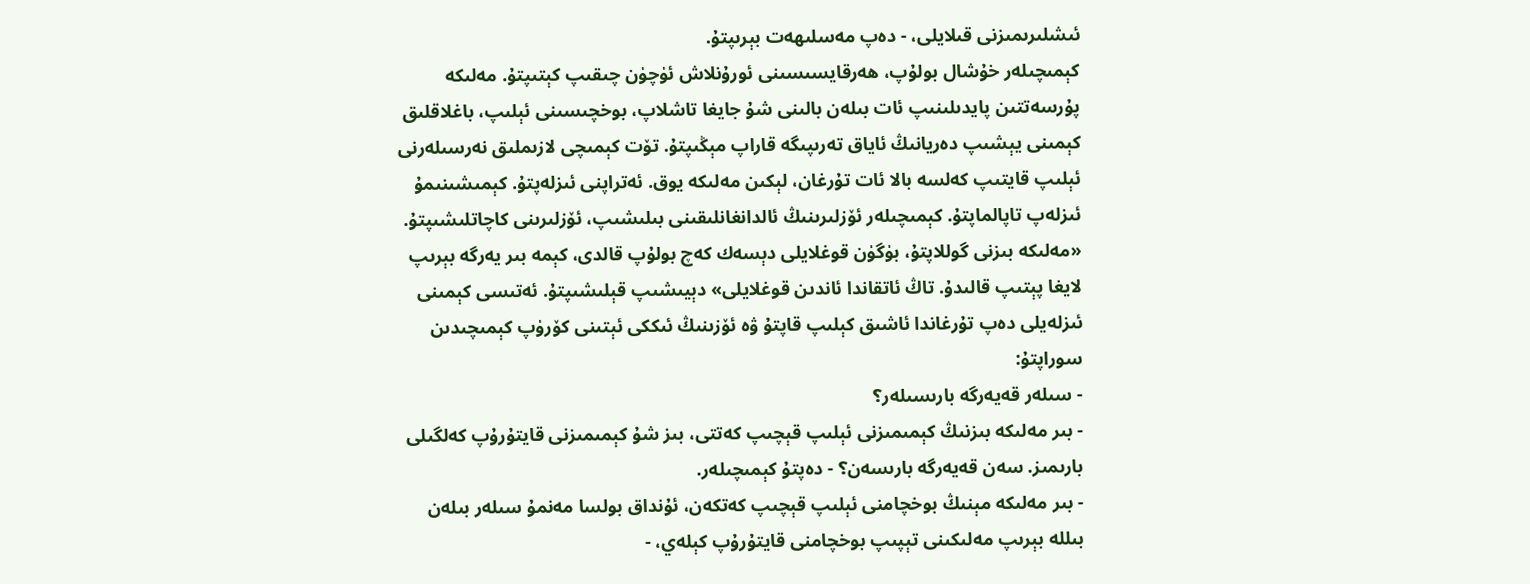ئىشلىرىمىزنى قىلايلى، - دەپ مەسلىھەت بېرىپتۇ.
كېمىچىلەر خۇشال بولۇپ، ھەرقايسىسىنى ئورۇنلاش ئۈچۈن چىقىپ كېتىپتۇ. مەلىكە پۇرسەتتىن پايدىلىنىپ ئات بىلەن بالىنى شۇ جايغا تاشلاپ، بوخچىسىنى ئېلىپ، باغلاقلىق كېمىنى يېشىپ دەريانىڭ ئاياق تەرىپىگە قاراپ مېڭىپتۇ. تۆت كېمىچى لازىملىق نەرسىلەرنى ئېلىپ قايتىپ كەلسە بالا ئات تۇرغان، لېكىن مەلىكە يوق. ئەتراپنى ئىزلەپتۇ. كېمىشىنىمۇ ئىزلەپ تاپالماپتۇ. كېمىچىلەر ئۆزلىرىنىڭ ئالدانغانلىقىنى بىلىشىپ، ئۆزلىرىنى كاچاتلىشىپتۇ. «مەلىكە بىزنى گوللاپتۇ، بۈگۈن قوغلايلى دېسەك كەچ بولۇپ قالدى، كېمە بىر يەرگە بېرىپ لايغا پېتىپ قالىدۇ. تاڭ ئاتقاندا ئاندىن قوغلايلى» دېيىشىپ قېلىشىپتۇ. ئەتىسى كېمىنى ئىزلەيلى دەپ تۇرغاندا ئاشىق كېلىپ قاپتۇ ۋە ئۆزىنىڭ ئىككى ئېتىنى كۆرۈپ كېمىچىدىن سوراپتۇ:
- سىلەر قەيەرگە بارىسىلەر؟
- بىر مەلىكە بىزنىڭ كېمىمىزنى ئېلىپ قېچىپ كەتتى، بىز شۇ كېمىمىزنى قايتۇرۇپ كەلگىلى بارىمىز. سەن قەيەرگە بارىسەن؟ - دەپتۇ كېمىچىلەر.
- بىر مەلىكە مېنىڭ بوخچامنى ئېلىپ قېچىپ كەتكەن، ئۇنداق بولسا مەنمۇ سىلەر بىلەن بىللە بېرىپ مەلىكىنى تېپىپ بوخچامنى قايتۇرۇپ كېلەي، -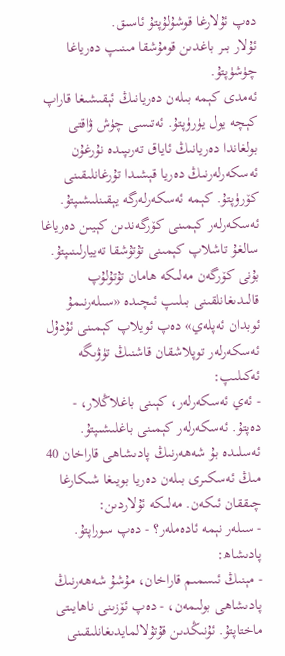دەپ ئۇلارغا قوشۇلۇپتۇ ئاسىق.
ئۇلار بىر باغدىن قومۇشقا مىنىپ دەرياغا چۈشۈپتۇ.
ئەمدى كېمە بىلەن دەريانىڭ ئېقىشىغا قاراپ كېچە يول يۈرۈپتۇ. ئەتىسى چۈش ۋاقتى بولغاندا دەريانىڭ ئاياق تەرىپىدە نۇرغۇن ئەسكەرلەرنىڭ دەريا قېشىدا تۇرغانلىقىنى كۆرۈپتۇ. كېمە ئەسكەرلەرگە يېقىنلىشىپتۇ. ئەسكەرلەر كېمىنى كۆرگەندىن كېيىن دەرياغا سالغۇ تاشلاپ كېمىنى تۇتۇشقا تەييارلىنىپتۇ. بۇنى كۆرگەن مەلىكە ھامان تۇتۇلۇپ قالىدىغانلقىنى بىلىپ ئىچىدە «سىلەرنىمۇ ئوبدان ئەپلەي» دەپ ئويلاپ كېمىنى ئۇدۇل ئەسكەرلەر توپلاشقان قاشنىڭ تۈۋىگە ئەكىلىپ:
- ئەي ئەسكەرلەر، كېىنى باغلاڭلار، - دەپتۇ. ئەسكەرلەر كېمىنى باغلىشىپتۇ. ئەسلىدە بۇ شەھەرنىڭ پادىشاھى قاراخان 40 مىڭ ئەسكىرى بىلەن دەريا بويىغا شىكارغا چىققان ئىكەن. مەلىكە ئۇلاردىن:
- سىلەر نېمە ئادەملەر؟ - دەپ سوراپتۇ. پادىشاھ:
- مېنىڭ ئىسمىم قاراخان، مۇشۇ شەھەرنىڭ پادىشاھى بولىمەن، - دەپ ئۆزىنى ناھايىتى ماختاپتۇ. ئۇنىڭدىن قۇتۇلالمايدىغانلىقىنى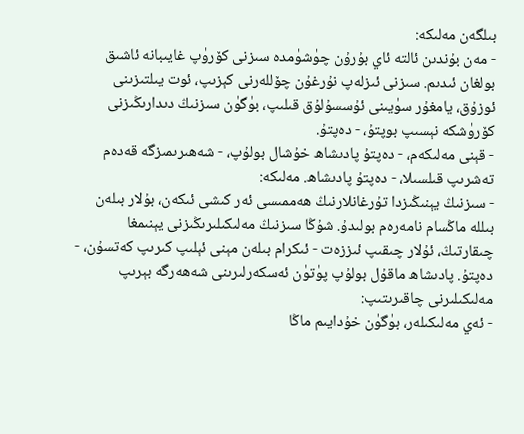بىلگەن مەلىكە:
- مەن بۇندىن ئالتە ئاي بۇرۇن چۈشۈمدە سىزنى كۆرۈپ غايىبانە ئاشىق بولغان ئىدىم. سىزنى ئىزلەپ نۇرغۇن چۆللەرنى كېزىپ، ئوت يىلتىزىنى ئوزۇق، يامغۇر سۈيىنى ئۇسسۇلۇق قىلىپ، بۈگۈن سىزنىڭ دىدارىڭىزنى كۆرۈشكە نېسىپ بوپتۇ، - دەپتۇ.
- قېنى مەلىكەم، - دەپتۇ پادىشاھ خۇشال بولۇپ، - شەھىرىمىزگە قەدەم تەشرىپ قىلسىلا، - دەپتۇ پادىشاھ. مەلىكە:
- سىزنىڭ يېنىڭىزدا تۇرغانلارنىڭ ھەممىسى ئەر كىشى ئىكەن، بۇلار بىلەن بىللە ماڭسام نامەرەم بولىدۇ. شۇڭا سىزنىڭ مەلىكىلىرىڭىزنى يېنىمغا چىقارتىڭ، ئۇلار چىقىپ ئىززەت - ئىكرام بىلەن مېنى ئېلىپ كىرىپ كەتسۇن، - دەپتۇ. پادىشاھ ماقۇل بولۇپ پۈتۈن ئەسكەرلىرىنى شەھەرگە بېرىپ مەلىكىلىرنى چاقىرىتىپ:
- ئەي مەلىكىلەر، بۈگۈن خۇدايىم ماڭا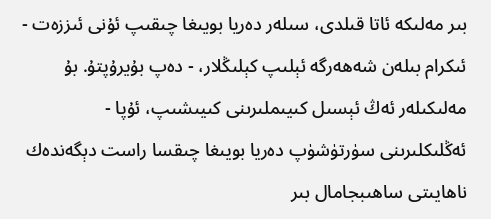بىر مەلىكە ئاتا قىلدى، سىلەر دەريا بويىغا چىقىپ ئۇنى ئىززەت - ئىكرام بىلەن شەھەرگە ئېلىپ كېلىڭلار، - دەپ بۇيرۇپتۇ. بۇ مەلىكىلەر ئەڭ ئېسىل كىيىملىرىنى كىيىشىپ، ئۇپا - ئەڭلىكلىرىنى سۈرتۈشۈپ دەريا بويىغا چىقسا راست دېگەندەك ناھايىتى ساھىبجامال بىر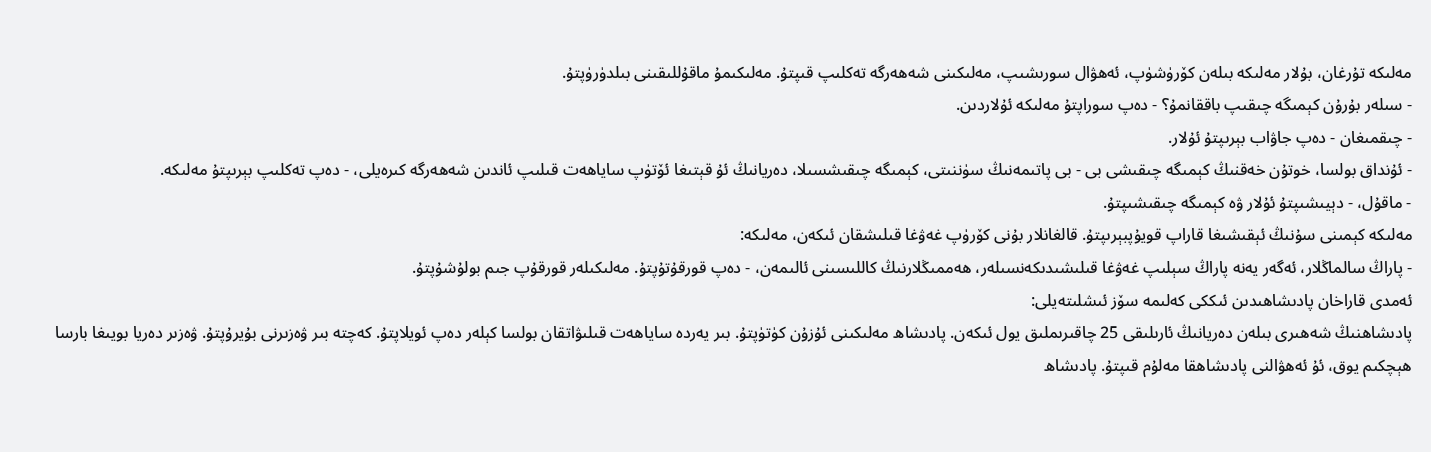مەلىكە تۇرغان، بۇلار مەلىكە بىلەن كۆرۈشۈپ، ئەھۋال سورىشىپ، مەلىكىنى شەھەرگە تەكلىپ قىپتۇ. مەلىكىمۇ ماقۇللىقىنى بىلدۈرۈپتۇ.
- سىلەر بۇرۇن كېمىگە چىقىپ باققانمۇ؟ - دەپ سوراپتۇ مەلىكە ئۇلاردىن.
- چىقمىغان - دەپ جاۋاب بېرىپتۇ ئۇلار.
- ئۇنداق بولسا، خوتۇن خەقنىڭ كېمىگە چىقىشى بى - بى پاتىمەنىڭ سۈننىتى، كېمىگە چىقىشسىلا، دەريانىڭ ئۇ قېتىغا ئۆتۈپ ساياھەت قىلىپ ئاندىن شەھەرگە كىرەيلى، - دەپ تەكلىپ بېرىپتۇ مەلىكە.
- ماقۇل، - دېيىشىپتۇ ئۇلار ۋە كېمىگە چىقىشىپتۇ.
مەلىكە كېمىنى سۇنىڭ ئېقىشىغا قاراپ قويۇپبېرىپتۇ. قالغانلار بۇنى كۆرۈپ غەۋغا قىلىشقان ئىكەن، مەلىكە:
- پاراڭ سالماڭلار، ئەگەر يەنە پاراڭ سېلىپ غەۋغا قىلىشىدىكەنسىلەر، ھەممىڭلارنىڭ كاللىسىنى ئالىمەن، - دەپ قورقۇتۇپتۇ. مەلىكىلەر قورقۇپ جىم بولۇشۇپتۇ.
ئەمدى قاراخان پادىشاھىدىن ئىككى كەلىمە سۆز ئىشلىتەيلى:
پادىشاھنىڭ شەھىرى بىلەن دەريانىڭ ئارىلىقى 25 چاقىرىملىق يول ئىكەن. پادىشاھ مەلىكىنى ئۇزۇن كۈتۈپتۇ. بىر يەردە ساياھەت قىلىۋاتقان بولسا كېلەر دەپ ئويلاپتۇ. كەچتە بىر ۋەزىرنى بۇيرۇپتۇ. ۋەزىر دەريا بويىغا بارسا ھېچكىم يوق، ئۇ ئەھۋالنى پادىشاھقا مەلۇم قىپتۇ. پادىشاھ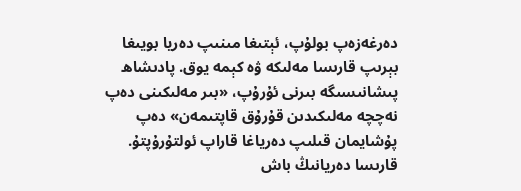دەرغەزەپ بولۇپ، ئېتىغا مىنىپ دەريا بويىغا بېرىپ قارىسا مەلىكە ۋە كېمە يوق. پادىشاھ پىشانىسىگە بىرنى ئۇرۇپ، «بىر مەلىكىنى دەپ نەچچە مەلىكىدىن قۇرۇق قاپتىمەن» دەپ پۇشايمان قىلىپ دەرياغا قاراپ ئولتۇرۇپتۇ. قارىسا دەريانىڭ باش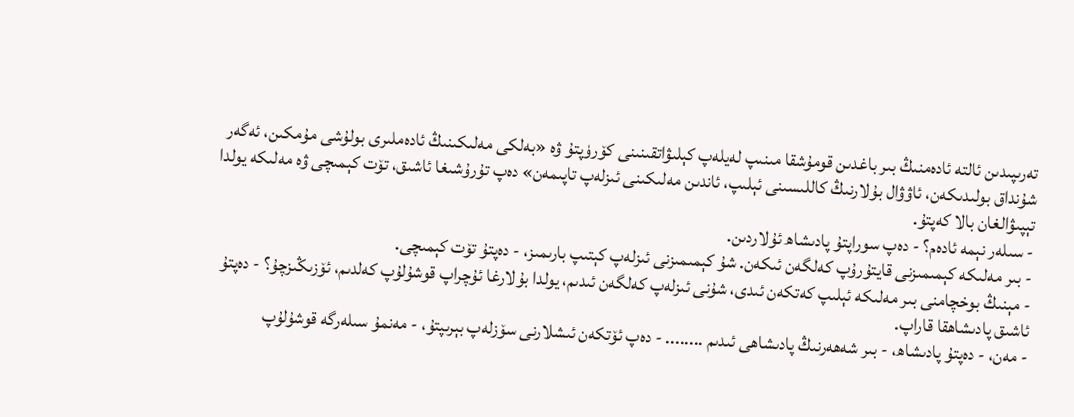تەرىپىدىن ئالتە ئادەمنىڭ بىر باغدىن قومۇشقا مىنىپ لەيلەپ كېلىۋاتقىنىنى كۆرۈپتۇ ۋە «بەلكى مەلىكىنىڭ ئادەملىرى بولۇشى مۇمكىن، ئەگەر شۇنداق بولىدىكەن، ئاۋۋال بۇلارنىڭ كاللىسىنى ئېلىپ، ئاندىن مەلىكىنى ئىزلەپ تاپىمەن» دەپ تۇرۇشىغا ئاشىق، تۆت كېمىچى ۋە مەلىكە يولدا تېپىۋالغان بالا كەپتۇ.
- سىلەر نېمە ئادەم؟ - دەپ سوراپتۇ پادىشاھ ئۇلاردىن.
- بىر مەلىكە كېمىمىزنى قايتۇرۇپ كەلگەن ئىكەن. شۇ كېمىمىزنى ئىزلەپ كېتىپ بارىمىز، - دەپتۇ تۆت كېمىچى.
- مېنىڭ بوخچامنى بىر مەلىكە ئېلىپ كەتكەن ئىدى، شۇنى ئىزلەپ كەلگەن ئىدىم، يولدا بۇلارغا ئۇچراپ قوشۇلۇپ كەلدىم، ئۆزىڭىزچۇ؟ - دەپتۇ ئاشىق پادىشاھقا قاراپ.
- مەن، - دەپتۇ پادىشاھ، - بىر شەھەرنىڭ پادىشاھى ئىدىم ........ - دەپ ئۆتكەن ئىشلارنى سۆزلەپ بېرىپتۇ، - مەنمۇ سىلەرگە قوشۇلۇپ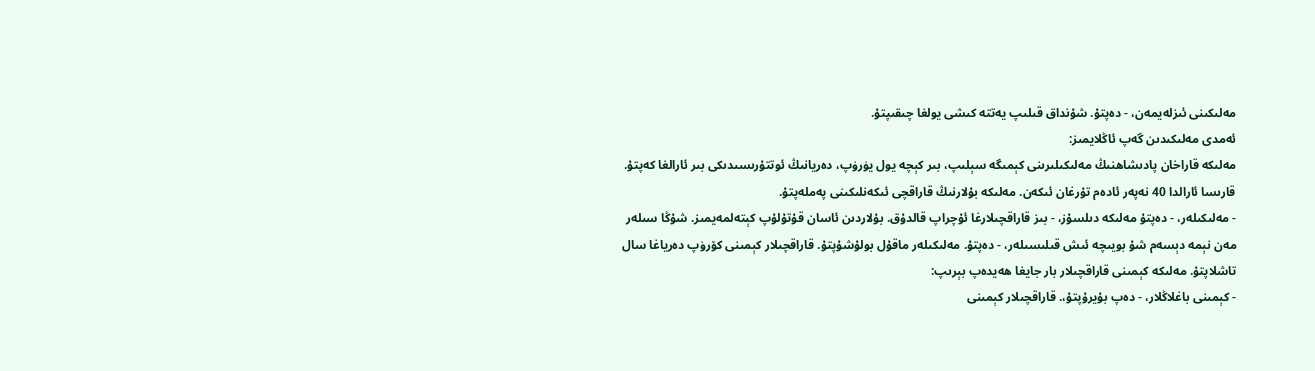مەلىكىنى ئىزلەيمەن، - دەپتۇ. شۇنداق قىلىپ يەتتە كىشى يولغا چىقىپتۇ.
ئەمدى مەلىكىدىن گەپ ئاڭلايمىز:
مەلىكە قاراخان پادىشاھنىڭ مەلىكىلىرىنى كېمىگە سېلىپ، بىر كېچە يول يۈرۈپ، دەريانىڭ ئوتتۇرىسىدىكى بىر ئارالغا كەپتۇ. قارىسا ئارالدا 40 نەپەر ئادەم تۇرغان ئىكەن. مەلىكە بۇلارنىڭ قاراقچى ئىكەنلىكىنى پەملەپتۇ.
- مەلىكىلەر، - دەپتۇ مەلىكە دىلسۇز، - بىز قاراقچىلارغا ئۇچراپ قالدۇق. بۇلاردىن ئاسان قۇتۇلۇپ كېتەلمەيمىز. شۇڭا سىلەر مەن نېمە دېسەم شۇ بويىچە ئىش قىلىسىلەر، - دەپتۇ. مەلىكىلەر ماقۇل بولۇشۇپتۇ. قاراقچىلار كېمىنى كۆرۈپ دەرياغا سال تاشلاپتۇ. مەلىكە كېمىنى قاراقچىلار بار جايغا ھەيدەپ بېرىپ:
- كېمىنى باغلاڭلار، - دەپ بۇيرۇپتۇ،. قاراقچىلار كېمىنى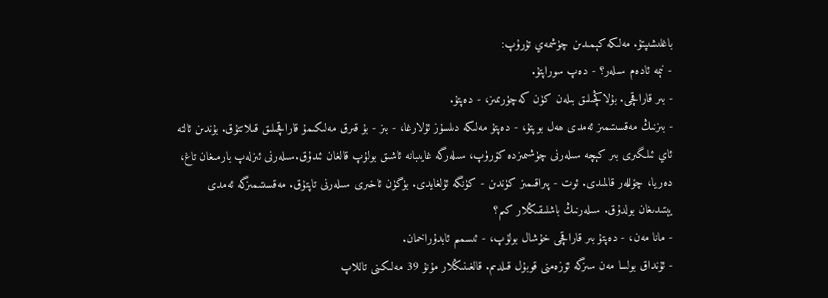باغلىشىپتۇ. مەلىكە كېمىدىن چۈشمەي تۇرۇپ:
- نېمە ئادەم سىلەر؟ - دەپ سوراپتۇ.
- بىر قاراقچى. بۇلاڭچىلىق بىلەن كۈن كەچۈرىمىز، - دەپتۇ.
- بىزنىڭ مەقسىتىمىز ئەمدى ھەل بوپتۇ، - دەپتۇ مەلىكە دىلسۇز ئۇلارغا، - بىز - بۇ قىرق مەلىكىمۇ قاراقچىلىق قىلاتتۇق. بۇندىن ئالتە ئاي ئىلگىرى بىر كېچە سىلەرنى چۈشىمىزدە كۆرۈپ، سىلەرگە غايىبانە ئاشىق بولۇپ قالغان ئىدۇق.سىلەرنى ئىزلەپ بارمىغان تاغ، دەريا، چۆللەر قالمىدى. ئوت - پىراقىمىز كۈندىن - كۈنگە ئۇلغايدى. بۈگۈن ئاخىرى سىلەرنى تاپتۇق. مەقسىتىمىزگە ئەمدى يېتىدىغان بولدۇق. سىلەرنىڭ باشلىقىڭلار كىم؟
- مانا مەن، - دەپتۇ بىر قاراقچى خۇشال بولۇپ، - ئىسمىم ئابدۇراخمان.
- ئۇنداق بولسا مەن سىزگە ئۆزەمنى قوبۇل قىلدىم. قالغىنىڭلار مۇنۇ 39 مەلىكىنى تاللاپ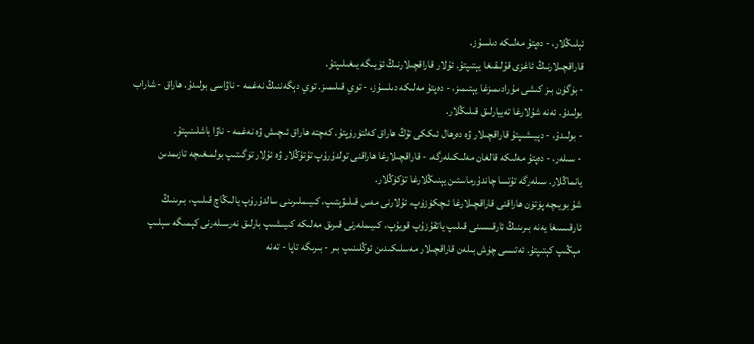ئېلىڭلار، - دەپتۇ مەلىكە دىلسۇز.
قاراقچىلارنىڭ ئاغزى قۇلىقىغا يېتىپتۇ. ئۇلار قاراقچىلارنىڭ ئۆيىگە يىغىلىپتۇ.
- بۈگۈن بىز كىشى مۇرادىمىزغا يېتىمىز، - دەپتۇ مەلىكە دىلسۇز، - توي قىلىمىز. توي دېگەننىڭ نەغمە - ناۋاسى بولىدۇ. ھاراق - شاراب بولىدۇ. ئەنە شۇلارغا تەييارلىق قىلىڭلار.
- بولىدۇ، - دېيىشىپتۇ قاراقچىلار ۋە دەرھال ئىككى تۇڭ ھاراق كەلتۈرۈپتۇ. كەچتە ھاراق ئىچىش ۋە نەغمە - ناۋا باشلىنىپتۇ.
- سىلەر، - دەپتۇ مەلىكە قالغان مەلىكىلەرگە، - قاراقچىلارغا ھاراقنى تولدۇرۇپ تۇتۇڭلار ۋە ئۇلار تۈگىتىپ بولمىغىچە تازىمدىن يانماڭلار. سىلەرگە تۇتسا چاندۇرماستىن يېنىڭلارغا تۆكۈڭلار.
شۇ بويىچە پۈتۈن ھاراقنى قاراقچىلارغا ئىچكۈزۈپ، ئۇلارنى مەس قىلىۋېتىپ، كىيىملىرىنى سالدۇرۇپ يالىڭاچ قىلىپ، بىرىنىڭ ئارقىسىغا يەنە بىرىنىڭ ئارقىسىنى قىلىپ ياتقۇزۇپ قويۇپ، كىيىملەرنى قىرىق مەلىكە كىيىشىپ بارلىق نەرسىلەرنى كېمىگە سېلىپ مېڭىپ كېتىپتۇ. ئەتىسى چۈش بىلەن قاراقچىلار مەسلىكىدىن ئوڭلىنىپ بىر - بىرىگە تاپا - تەنە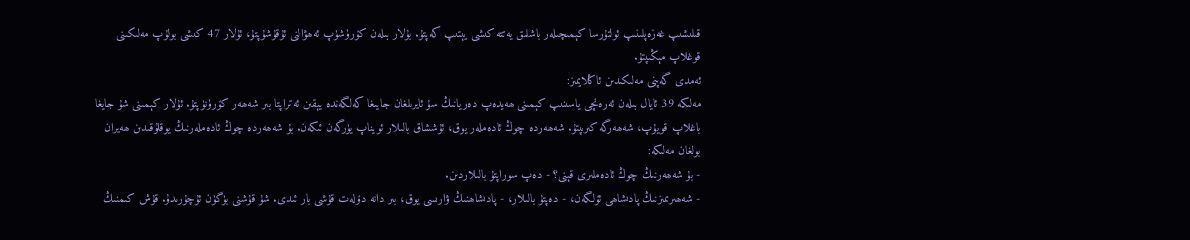قىلىشىپ غەزەپلىنىپ ئولتۇرسا كېمىچىلەر باشلىق يەتتە كىشى يېتىپ كەپتۇ. بۇلار بىلەن كۆرۈشۈپ ئەھۋالنى ئۇقۇشۇپتۇ، ئۇلار 47 كىشى بولۇپ مەلىكىنى قوغلاپ مېڭىپتۇ.
ئەمدى گەپنى مەلىكىدىن ئاڭلايمىز:
مەلىكە 39 ئايال بىلەن ئەرەنچى ياسىنىپ كېمىنى ھەيدەپ دەريانىڭ سۇ ئايرىلغان جايىغا كەلگەندە يېقىن ئەتراپتا بىر شەھەر كۆرۈنۈپتۇ. ئۇلار كېمىنى شۇ جايغا باغلاپ قويۇپ، شەھەرگە كىرىپتۇ. شەھەردە چوڭ ئادەملەر يوق، ئۇششاق بالىلار ئويناپ يۈرگەن ئىكەن. بۇ شەھەردە چوڭ ئادەملەرنىڭ يوقلۇقىدىن ھەيران بولغان مەلىكە:
- بۇ شەھەرنىڭ چوڭ ئادەملىرى قېنى؟ - دەپ سوراپتۇ بالىلاردىن.
- شەھىرىمىزنىڭ پادىشاھى ئۆلگەن، - دەپتۇ بالىلار، - پادىشاھنىڭ ۋارىسى يوق، بىر دانە دۆلەت قۇشى بار ئىدى. شۇ قۇشنى بۈگۈن ئۇچۇرىدۇ. قۇش كىمنىڭ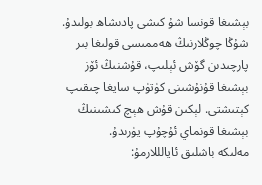بېشىغا قونسا شۇ كىشى پادىشاھ بولىدۇ. شۇڭا چوڭلارنىڭ ھەممىسى قولىغا بىر پارچىدىن گۆش ئېلىپ، قۇشنىڭ ئۆز بېشىغا قۇنۇشىنى كۈتۈپ سايغا چىقىپ كېتىشتى. لېكىن قۇش ھېچ كىشىنىڭ بېشىغا قونماي ئۇچۇپ يۈرىدۇ.
مەلىكە باشلىق ئايالللارمۇ: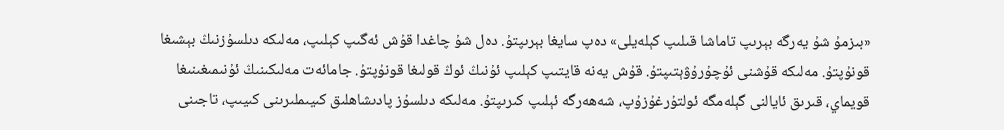«بىزمۇ شۇ يەرگە بېرىپ تاماشا قىلىپ كېلەيلى» دەپ سايغا بېرىپتۇ. دەل شۇ چاغدا قۇش ئەگىپ كېلىپ، مەلىكە دىلسۇزنىڭ بېشىغا قونۇپتۇ. مەلىكە قۇشنى ئۇچۇرۇۋېتىپتۇ. قۇش يەنە قايتىپ كېلىپ ئۇنىڭ ئوڭ قولىغا قونۇپتۇ. جامائەت مەلىكىنىڭ ئۇنىمىغىنىغا قويماي، قىرىق ئايالنى گېلەمگە ئولتۇرغۇزۇپ، شەھەرگە ئېلىپ كىرىپتۇ. مەلىكە دىلسۇز پادىشاھلىق كىيىملىرىنى كىيىپ، تاجىنى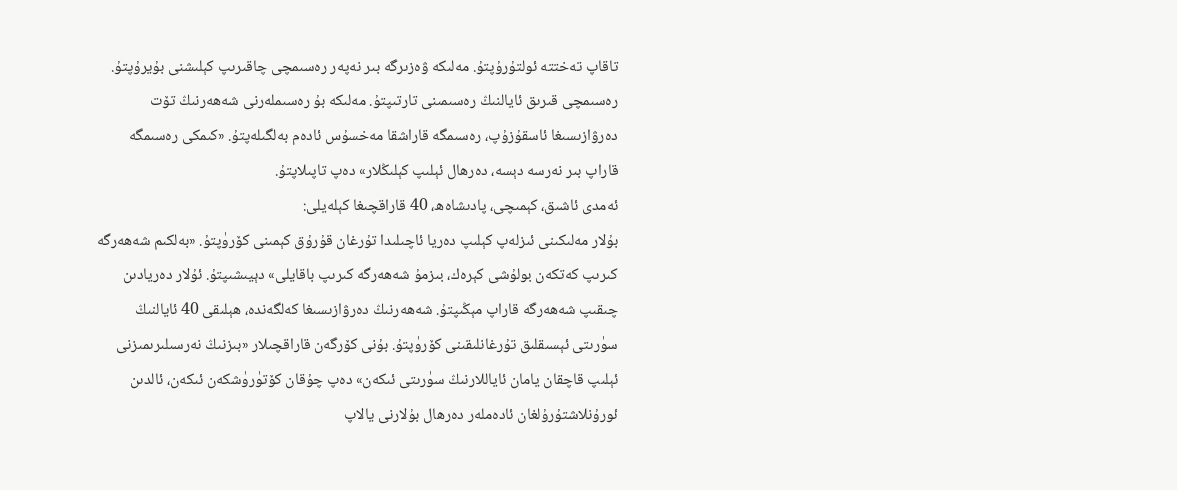تاقاپ تەختتە ئولتۇرۇپتۇ. مەلىكە ۋەزىرگە بىر نەپەر رەسىمچى چاقىرىپ كېلىشنى بۇيرۇپتۇ. رەسىمچى قىرىق ئايالنىڭ رەسىمىنى تارتىپتۇ. مەلىكە بۇ رەسىملەرنى شەھەرنىڭ تۆت دەرۋازىسىغا ئاسقۇزۇپ، رەسىمگە قاراشقا مەخسۇس ئادەم بەلگىلەپتۇ. «كىمكى رەسىمگە قاراپ بىر نەرسە دېسە، دەرھال ئېلىپ كېلىڭلار» دەپ تاپىلاپتۇ.
ئەمدى ئاشىق، كېمىچى، پادىشاەھ، 40 قاراقچىغا كېلەيلى:
بۇلار مەلىكىنى ئىزلەپ كېلىپ دەريا ئاچىلىدا تۇرغان قۇرۇق كېمىنى كۆرۈپتۇ. «بەلكىم شەھەرگە كىرىپ كەتكەن بولۇشى كېرەك، بىزمۇ شەھەرگە كىرىپ باقايلى» دېيىشىپتۇ. ئۇلار دەريادىن چىقىپ شەھەرگە قاراپ مېڭىپتۇ. شەھەرنىڭ دەرۋازىسىغا كەلگەندە، ھېلىقى 40 ئايالنىڭ سۈرىتى ئېسىقلىق تۇرغانلىقىنى كۆرۈپتۇ. بۇنى كۆرگەن قاراقچىلار «بىزنىڭ نەرسىلىرىمىزنى ئېلىپ قاچقان يامان ئاياللارنىڭ سۈرىتى ئىكەن» دەپ چۇقان كۆتۈرۈشكەن ئىكەن، ئالدىن ئورۇنلاشتۇرۇلغان ئادەملەر دەرھال بۇلارنى يالاپ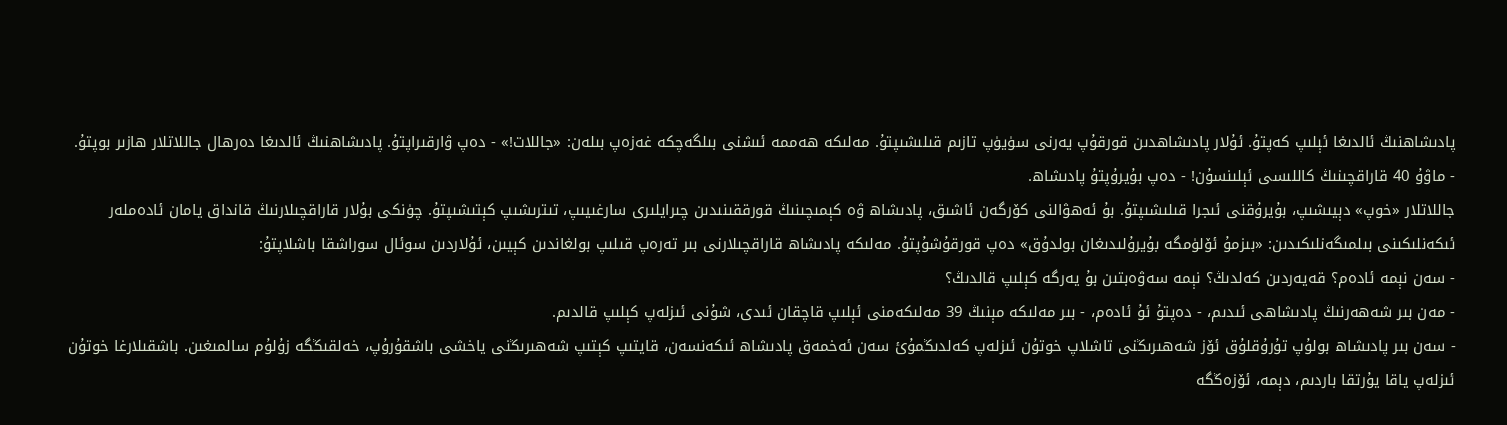پادىشاھنىڭ ئالدىغا ئېلىپ كەپتۇ. ئۇلار پادىشاھدىن قورقۇپ يەرنى سۈيۈپ تازىم قىلىشىپتۇ. مەلىكە ھەممە ئىشنى بىلگەچكە غەزەپ بىلەن: «جاللات!» - دەپ ۋارقىراپتۇ. پادىشاھنىڭ ئالدىغا دەرھال جاللاتلار ھازىر بوپتۇ.
- ماۋۇ 40 قاراقچىنىڭ كاللىسى ئېلىنسۇن! - دەپ بۇيرۇپتۇ پادىشاھ.
جاللاتلار «خوپ» دېيىشىپ، بۇيرۇقنى ئىجرا قىلىشىپتۇ. بۇ ئەھۋالنى كۆرگەن ئاشىق، پادىشاھ ۋە كېمىچىنىڭ قورققىنىدىن چىرايلىرى سارغىيىپ، تىترىشىپ كېتىشىپتۇ. چۈنكى بۇلار قاراقچىلارنىڭ قانداق يامان ئادەملەر ئىكەنلىكىنى بىلمىگەنلىكىدىن: «بىزمۇ ئۆلۈمگە بۇيرۇلىدىغان بولدۇق» دەپ قورقۇشۇپتۇ. مەلىكە پادىشاھ قاراقچىلارنى بىر تەرەپ قىلىپ بولغاندىن كېيىن، ئۇلاردىن سوئال سوراشقا باشلاپتۇ:
- سەن نېمە ئادەم؟ قەيەردىن كەلدىڭ؟ نېمە سەۋەبتىن بۇ يەرگە كېلىپ قالدىڭ؟
- مەن بىر شەھەرنىڭ پادىشاھى ئىدىم، - دەپتۇ ئۇ ئادەم، - بىر مەلىكە مېنىڭ 39 مەلىكەمنى ئېلىپ قاچقان ئىدى، شۇنى ئىزلەپ كېلىپ قالدىم.
- سەن بىر پادىشاھ بولۇپ تۇرۇقلۇق ئۆز شەھىرىڭنى تاشلاپ خوتۇن ئىزلەپ كەلدىڭمۇئ سەن ئەخمەق پادىشاھ ئىكەنسەن، قايتىپ كېتىپ شەھىرىڭنى ياخشى باشقۇرۇپ، خەلقىڭگە زۇلۇم سالمىغىن. باشقىلارغا خوتۇن ئىزلەپ ياقا يۇرتقا باردىم، دېمە، ئۆزەڭگە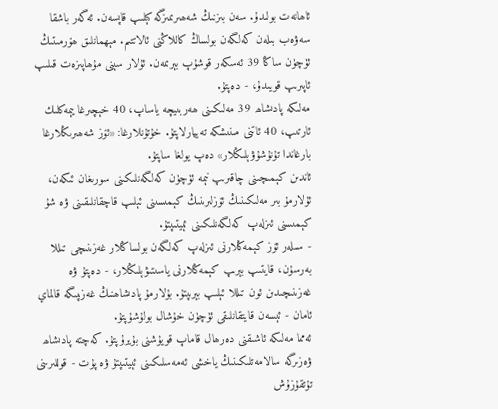ئاھانەت بولىدۇ. سەن بىزنىڭ شەھىرىمىزگە كېلىپ قاپسەن. ئەگەر باشقا سەۋەب بىلەن كەلگەن بولساڭ كاللاڭنى ئالاتتىم. مېھمانلىق ھۆرمىتىڭ ئۈچۈن ساڭا 39 ئەسكەر قوشۇپ بېرىمەن. ئۇلار سېنى مۇھاپىزەت قىلىپ ئاپىرىپ قويىدۇ، - دەپتۇ.
مەلىكە پادىشاھ 39 مەلىكىنى ھەربىيچە ياساپ، 40 خېچىرغا يېمەكلىك ئارتىپ، 40 ئاتنى مىنىشكە تەييارلاپتۇ. خۇتۇنلارغا: «ئۆز شەھىرىڭلارغا بارغاندا تۇنۇشۇۋېلىڭلار» دەپ يولغا ساپتۇ.
ئاندىن كېمىچىنى چاقىرىپ نېمە ئۈچۈن كەلگەنلىكىنى سورىغان ئىكەن، ئۇلارمۇ بىر مەلىكىنىڭ ئۆزلىرىنىڭ كېمىسىنى ئېلىپ قاچقانلىقىنى ۋە شۇ كېمىسنى ئىزلەپ كەلگەنلىكىنى ئېيتىپتۇ.
- سىلەر ئۆز كېمەڭلارنى ئىزلەپ كەلگەن بولساڭلار غەزىنىچى تىللا بەرسۇن، قايتىپ بېرىپ كېمەڭلارنى ياسىتىۋېلىڭلار، - دەپتۇ ۋە غەزىنىچىدىن ئون تىللا ئېلىپ بېرىپتۇ. بۇلارمۇ پادىشاھنىڭ غەزىپىگە قالماي ئامان - ئېسەن قايتقانلىقى ئۈچۈن خۇشال بولۇشۇپتۇ.
ئەمما مەلىكە ئاشىقنى دەرھال قاماپ قويۇشنى بۇيرۇپتۇ. كەچتە پادىشاھ ۋەزىرگە سالامەتلىكىنىڭ ياخشى ئەمەسلىكىنى ئېيتىپتۇ ۋە پۇت - قوللىرىنى تۇتقۇزۇش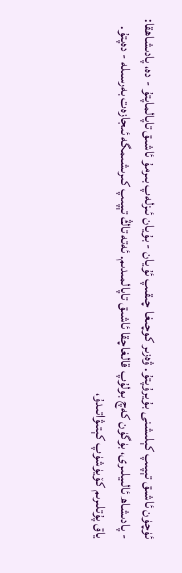ئۈچۈن ئاشىق تېپىپ كېلىشنى بۇيرۇپتۇ. ۋەزىر كوچىغا چىقىپ ئۇيان - بۇيان ئىزلەپ بىرمۇ ئاشىق تاپالماپتۇ - دە، پادىشاھقا:
- پادىشاھ ئالىيلىرى، بۈگۈن كەچ بولۇپ قالغاچقا ئاشىق تاپالمىدىم. ئەتە تاڭ تېپىپ كىرىشىمگە ئىجازەت بەرسىلە - دەپتۇ.
ياق پۇتلىرىم كۆيۈشۈپ كېتىۋاتىدۇ،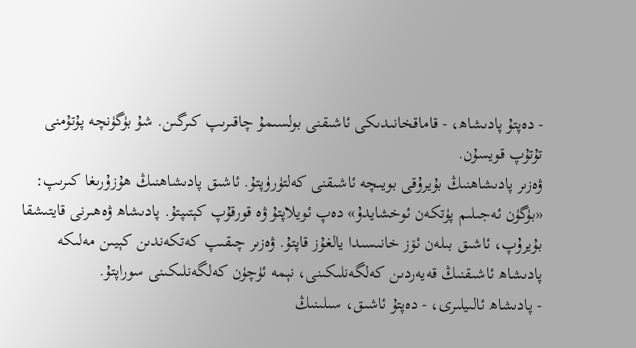- دەپتۇ پادىشاھ، - قاماقخانىدىكى ئاشىقنى بولسىمۇ چاقىرىپ كىرگىن. شۇ بۈگۈنچە پۇتۇمنى تۇتۇپ قويسۇن.
ۋەزىر پادىشاھنىڭ بۇيرۇقى بويىچە ئاشىقنى كەلتۈرۈپتۇ. ئاشىق پادىشاھنىڭ ھۇزۇرىغا كىرىپ: «بۈگۈن ئەجىلىم پۈتكەن ئوخشايدۇ» دەپ ئويلاپتۇ ۋە قورقۇپ كېتىپتۇ. پادىشاھ ۋەھىرنى قايتىشقا بۇيرۇپ، ئاشىق بىلەن ئۆز خانىسىدا يالغۇز قاپتۇ. ۋەزىر چىقىپ كەتكەندىن كېيىن مەلىكە پادىشاھ ئاشىقنىڭ قەيەردىن كەلگەنلىكىنى، نېمە ئۈچۈن كەلگەنلىكىنى سوراپتۇ.
- پادىشاھ ئالىيلىرى، - دەپتۇ ئاشىق، سىلىنىڭ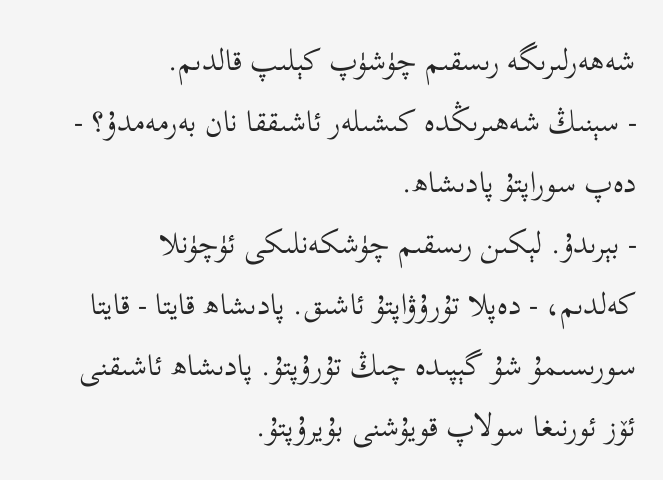شەھەرلىرىگە رىسقىم چۈشۈپ كېلىپ قالدىم.
- سېنىڭ شەھىرىڭدە كىشىلەر ئاشىققا نان بەرمەمدۇ؟ - دەپ سوراپتۇ پادىشاھ.
- بېرىدۇ. لېكىن رىسقىم چۈشكەنلىكى ئۈچۈنلا كەلدىم، - دەپلا تۇرۇۋاپتۇ ئاشىق. پادىشاھ قايتا - قايتا سورىسىمۇ شۇ گېپىدە چىڭ تۇرۇپتۇ. پادىشاھ ئاشىقنى ئۆز ئورنىغا سولاپ قويۇشنى بۇيرۇپتۇ.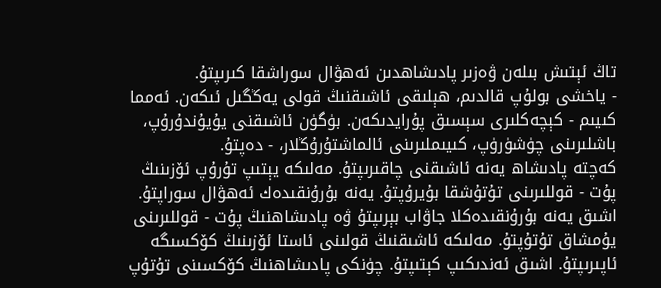تاڭ ئېتىش بىلەن ۋەزىر پادىشاھدىن ئەھۋال سوراشقا كىرىپتۇ.
- ياخشى بولۇپ قالدىم، ھېلىقى ئاشىقنىڭ قولى يەڭگىل ئىكەن. ئەمما كىيىم - كېچەكلىرى سېسىق پۇرايدىكەن. بۈگۈن ئاشىقنى يۇيۇندۇرۇپ، باشلىرىنى چۈشۈرۈپ، كىيىملىرىنى ئالماشتۇرۇڭلار، - دەپتۇ.
كەچتە پادىشاھ يەنە ئاشىقنى چاقىرىپتۇ. مەلىكە يېتىپ تۇرۇپ ئۆزىنىڭ پۇت - قوللىرىنى تۇتۇشقا بۇيرۇپتۇ. يەنە بۇرۇنقىدەك ئەھۋال سوراپتۇ. اشىق يەنە بۇرۇنقىدەكلا جاۋاب بېرىپتۇ ۋە پادىشاھنىڭ پۇت - قوللىرىنى يۇمشاق تۇتۇپتۇ. مەلىكە ئاشىقنىڭ قولىنى ئاستا ئۆزىنىڭ كۆكسىگە ئاپىرىپتۇ. اشىق ئەندىكىپ كېتىپتۇ. چۈنكى پادىشاھنىڭ كۆكسىنى تۇتۇپ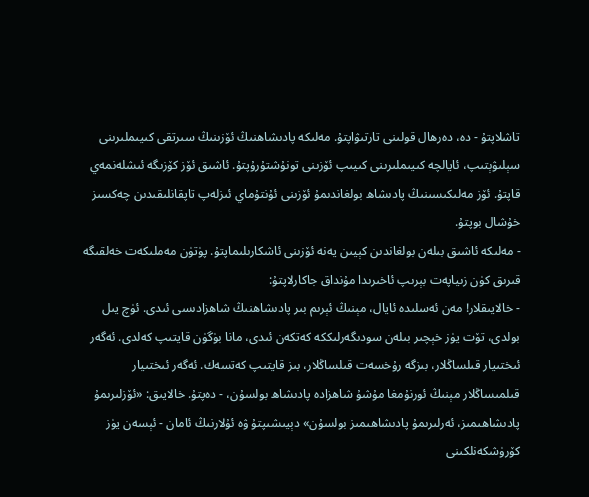تاشلاپتۇ - دە، دەرھال قولىنى تارتىۋاپتۇ. مەلىكە پادىشاھنىڭ ئۆزىنىڭ سىرتقى كىيىملىرىنى سېلىۋېتىپ، ئايالچە كىيىملىرىنى كىيىپ ئۆزىنى تونۇشتۇرۇپتۇ. ئاشىق ئۆز كۆزىگە ئىشلەنمەي قاپتۇ. ئۆز مەلىكىسىنىڭ پادىشاھ بولغاندىمۇ ئۆزىنى ئۇنتۇماي ئىزلەپ تاپقانلىقىدىن چەكسىز خۇشال بوپتۇ.
- مەلىكە ئاشىق بىلەن بولغاندىن كېيىن يەنە ئۆزىنى ئاشكارىلىماپتۇ. پۈتۈن مەملىكەت خەلقىگە قىرىق كۈن زىياپەت بېرىپ ئاخىرىدا مۇنداق جاكارلاپتۇ:
- خالايىقلار! مەن ئەسلىدە ئايال، مېنىڭ ئېرىم بىر پادىشاھنىڭ شاھزادىسى ئىدى. ئۈچ يىل بولدى، تۆت يۈز خېچىر بىلەن سودىگەرلىككە كەتكەن ئىدى، مانا بۈگۈن قايتىپ كەلدى. ئەگەر ئىختىيار قىلساڭلار، بىزگە رۇخسەت قىلساڭلار، بىز قايتىپ كەتسەك. ئەگەر ئىختىيار قىلمىساڭلار مېنىڭ ئورنۇمغا مۇشۇ شاھزادە پادىشاھ بولسۇن، - دەپتۇ. خالايىق: «ئۆزلىرىمۇ پادىشاھىمىز، ئەرلىرىمۇ پادىشاھىمىز بولسۇن» دېيىشىپتۇ ۋە ئۇلارنىڭ ئامان - ئېسەن يۈز كۆرۈشكەنلكىنى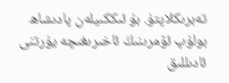تەبرىكلاپتۇ. بۇ ئىككىيلەن پادىشاھ بولۇپ ئۆمرىنىڭ ئاخىرىغىچە يۇرتنى ئادىللىق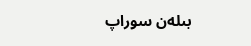بىلەن سوراپ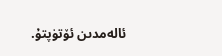ئالەمدىن ئۆتۈپتۇ.